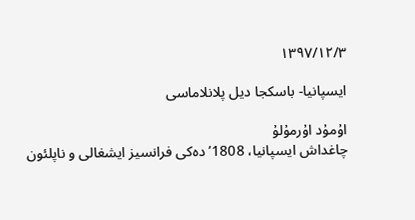۱۳۹۷/۱۲/۳

ایسپانیا- باسکجا دیل پلانلاماسی

اۇمۇد اۇرمۇلۇ
چاغداش ایسپانیا، 1808’ده‌کی فرانسیز ایشغالی و ناپلئون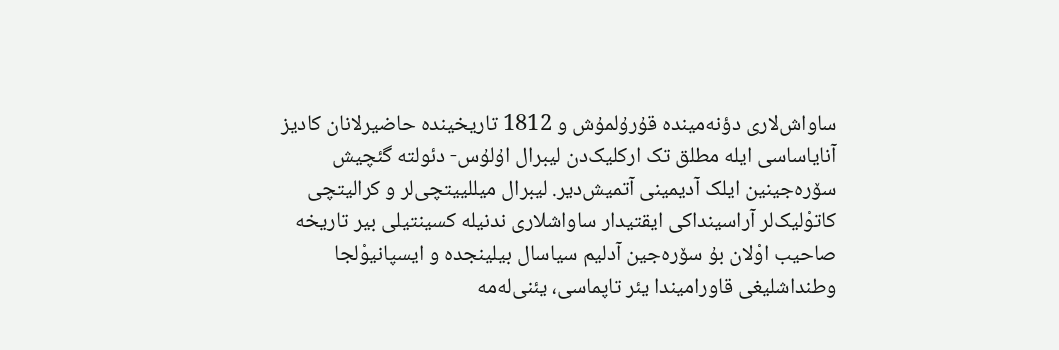ساواش‌لاری دؤنه‌مینده قۇرۇلمۇش و 1812 تاریخینده حاضیرلانان کادیز آنایاساسی ایله مطلق تک‌ ارکلیک‌دن لیبرال اۇلۇس- دئولته گئچیش سۆره‌جینین ایلک آدیمینی آتمیش‌دیر. لیبرال میللییتچی‌لر و کرالیتچی کاتوْلیک‌لر آراسینداکی ایقتیدار ساواشلاری ندنیله کسینتیلی بیر تاریخه صاحیب اوْلان بۇ سۆره‌جین آدلیم سیاسال بیلینجده و ایسپانیوْلجا وطنداشلیغی قاورامیندا یئر تاپماسی، یئنی‌له‌مه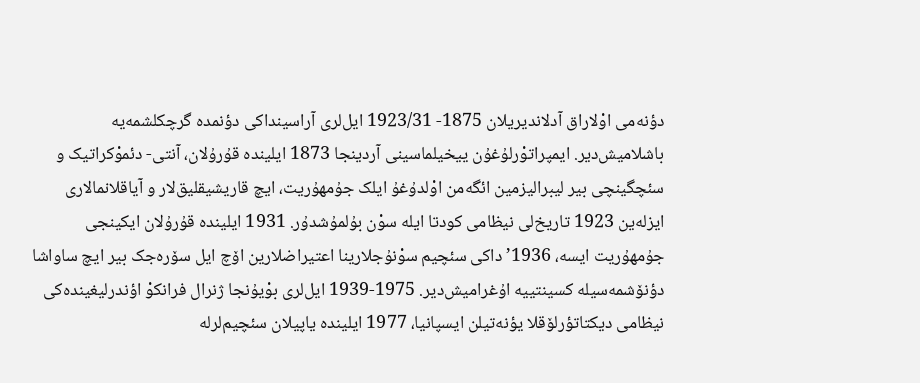دؤنه‌می اوْلاراق آدلاندیریلان 1875- 1923/31 ایل‌لری آراسینداکی دؤنمده گرچکلشمه‌یه باشلامیش‌دیر. ایمپراتوْرلۇغۇن ییخیلماسینی آردینجا 1873 ایلینده قۇرۇلان، آنتی- دئموْکراتیک و سئچگینچی بیر لیبرالیزمین ائگه‌من اوْلدۇغۇ ایلک جۇمهۇریت، ایچ قاریشیقلیق‌لار و آیاقلانمالاری ایزله‌ین 1923 تاریخ‌لی نیظامی کودتا ایله سوْن بۇلمۇشدۇر. 1931 ایلینده قۇرۇلان ایکینجی جۇمهۇریت ایسه، 1936’داکی سئچیم سوْنۇجلارینا اعتیراضلارین اۆچ ایل سۆره‌جک بیر ایچ ساواشا دؤنۆشمه‌سیله کسینتییه اۇغرامیش‌دیر. 1975-1939 ایل‌لری بوْیۇنجا ژنرال فرانکوْ اؤندرلیغینده‌کی نیظامی دیکتاتؤرلۆقلا یؤنه‌تیلن ایسپانیا، 1977 ایلینده یاپیلان سئچیم‌لرله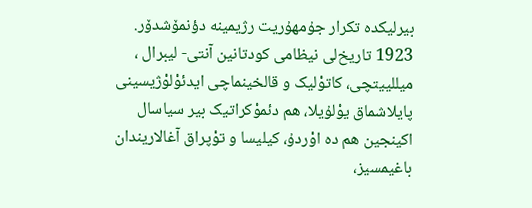بیرلیکده تکرار جۇمهۇریت رژیمینه دؤنمۆشدۆر. 1923 تاریخ‌لی نیظامی کودتانین آنتی- لیبرال ، میللییتچی، کاتوْلیک و قالخینماچی ایدئوْلوْژیسینی پایلاشماق یوْلۇیلا، هم دئموْکراتیک بیر سیاسال اکینجین هم ده اوْردۇ، کیلیسا و توْپراق آغالاریندان باغیمسیز،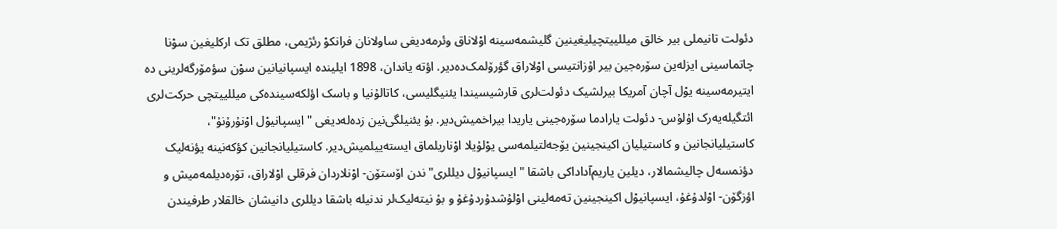دئولت تانیملی بیر خالق میللییتچیلیغینین گلیشمه‌سینه اوْلاناق وئرمه‌دیغی ساولانان فرانکوْ رئژیمی، مطلق تک ارکلیغین سوْنا چاتماسینی ایزله‌ین سۆره‌جین بیر اۇزانتیسی اوْلاراق گؤرۆلمک‌ده‌دیر. اؤته یاندان، 1898 ایلینده ایسپانیانین سوْن سؤمۆرگه‌لرینی ده ایتیرمه‌سینه یوْل آچان آمریکا بیرلشیک دئولت‌لری قارشیسیندا یئنیگلیسی، کاتالۇنیا و باسک اؤلکه‌سینده‌کی میللییتچی حرکت‌لری ائتگیله‌یه‌رک اۇلۇس- دئولت یارادما سۆره‌جینی یاریدا بیراخمیش‌دیر. بۇ یئنیلگی‌نین زده‌له‌دیغی "ایسپانیوْل اوْنۇرۇنۇ"،  کاستیلیانجانین و کاستیلیان اکینجینین یۆجه‌لتیلمه‌سی یوْلۇیلا اوْناریلماق ایسته‌ییلمیش‌دیر. کاستیلیانجانین کؤکه‌نینه یؤنه‌لیک دؤنمسه‌ل چالیشمالار، دیلین یاریم‌آداداکی باشقا "ایسپانیوْل دیللری"ندن اۆستۆن- اوْنلاردان فرقلی اوْلاراق، تۆره‌دیلمه‌میش و اؤزگۆن- اوْلدۇغۇ، ایسپانیوْل اکینجینین ته‌مه‌لینی اوْلۇشدۇردۇغۇ و بۇ نیته‌لیک‌لر ندنیله باشقا دیللری دانیشان خالقلار طرفیندن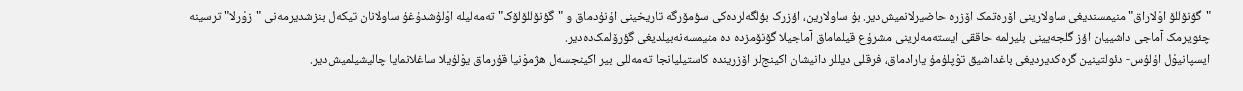"گؤنۆللۆ اوْلاراق" منیمسندیغی ساولارینی اۆره‌تمک اۆزره حاضیرلانمیش‌دیر. بۇ ساولارین، اؤزرک بؤلگه‌لرده‌کی سؤمۆرگه تاریخینی اۇنۇدماق و "گؤنۆللۆلۆک" ته‌مه‌لیله اوْلۇشدۇغۇ ساولانان تیکه‌ل بنزشدیرمه‌نی "زوْرلا" ترسینه چئویرمک آماجی داشییان اؤز گلجه‌یینی بلیرلمه حاققی ایسته‌مه‌لرینی مشرۇع قیلماماق آماجیلا گۆنۆمزده ده منیمسه‌نه‌بیلدیغی گؤرۆلمک‌ده‌دیر.
ایسپانیوْل اۇلۇس- دئولتینین گره‌کدیردیغی باغداشیق توْپلۇمۇ یارادماق، فرقلی دیللر دانیشان اکینج‌لر اۆزرینده کاستیلیانجا ته‌مه‌للی بیر اکینجسه‌ل هژموْنیا قۇرماق یوْلۇیلا ساغلانمایا چالیشیلمیش‌دیر.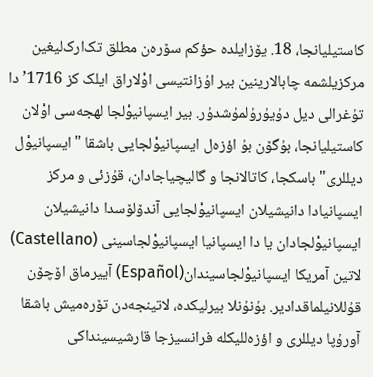کاستیلیانجا، 18. یۆزایلده حؤکم سۆره‌ن مطلق تک‌ارک‌لیغین مرکزیلشمه چابالارینین بیر اۇزانتیسی اوْلاراق ایلک‌ کز 1716’دا تۇغرالی دیل دۇیۇرۇلمۇشدۇر. بیر ایسپانیوْلجا لهجه‌سی اوْلان کاستیلیانجا، بۇگۆن بۇ اؤزه‌ل ایسپانیوْلجایی باشقا "ایسپانیوْل دیللری" باسکجا، کاتالانجا و گالیچیاجادان، قۇزئی و مرکز ایسپانیادا دانیشیلان ایسپانیوْلجایی آندۆلۆسدا دانیشیلان ایسپانیوْلجادان یا دا ایسپانیا ایسپانیوْلجاسینی (Castellano) لاتین آمریکا ایسپانیوْلجاسیندان(Español) آییرماق اۆچۆن قۇللانیلماقدادیر. بۇنۇنلا بیرلیکده، لاتینجه‌‌دن تۆره‌میش باشقا آورۇپا دیللری و اؤزه‌للیکله فرانسیزجا قارشیسینداکی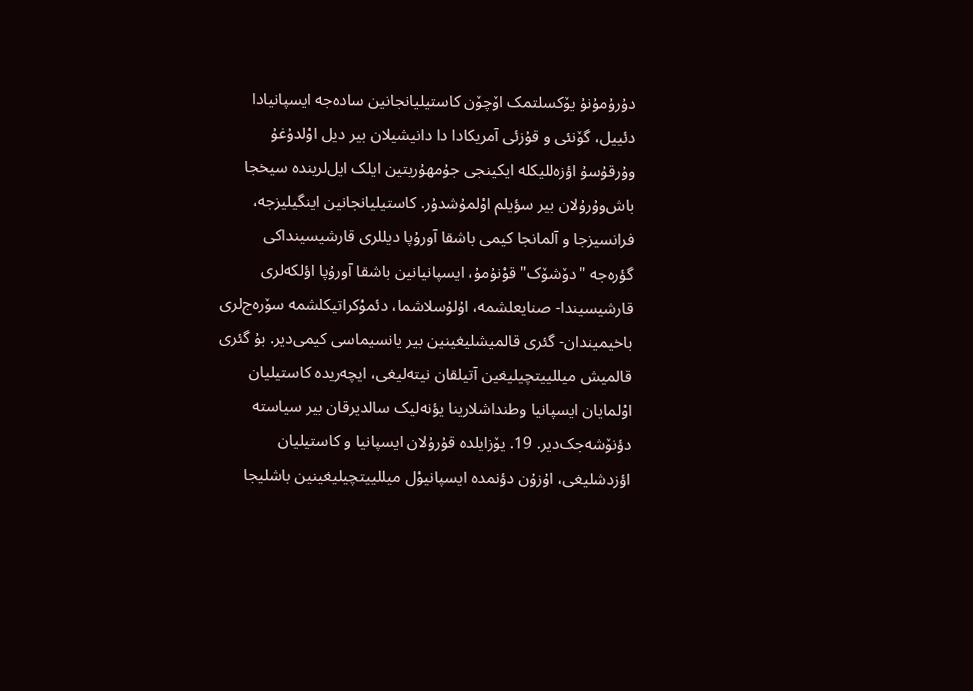دۇرۇمۇنۇ یۆکسلتمک اۆچۆن کاستیلیانجانین ساده‌جه ایسپانیادا دئییل، گۆنئی و قۇزئی آمریکادا دا دانیشیلان بیر دیل اوْلدۇغۇ وۇرقۇسۇ اؤزه‌للیکله ایکینجی جۇمهۇریتین ایلک ایل‌لرینده سیخجا باش‌وۇرۇلان بیر سؤیلم اوْلمۇشدۇر. کاستیلیانجانین اینگیلیزجه، فرانسیزجا و آلمانجا کیمی باشقا آورۇپا دیللری قارشیسینداکی گؤره‌جه "دۆشۆک" قوْنۇمۇ، ایسپانیانین باشقا آورۇپا اؤلکه‌لری قارشیسیندا- صنایعلشمه، اۇلۇسلاشما، دئموْکراتیکلشمه سۆره‌ج‌لری باخیمیندان- گئری قالمیشلیغینین بیر یانسیماسی کیمی‌دیر. بۇ گئری قالمیش میللییتچیلیغین آتیلقان نیته‌لیغی، ایچه‌ریده کاستیلیان اوْلمایان ایسپانیا وطنداشلارینا یؤنه‌لیک سالدیرقان بیر سیاسته دؤنۆشه‌جک‌دیر. 19. یۆزایلده قۇرۇلان ایسپانیا و کاستیلیان اؤزدشلیغی، اۇزۇن دؤنمده ایسپانیوْل میللییتچیلیغینین باشلیجا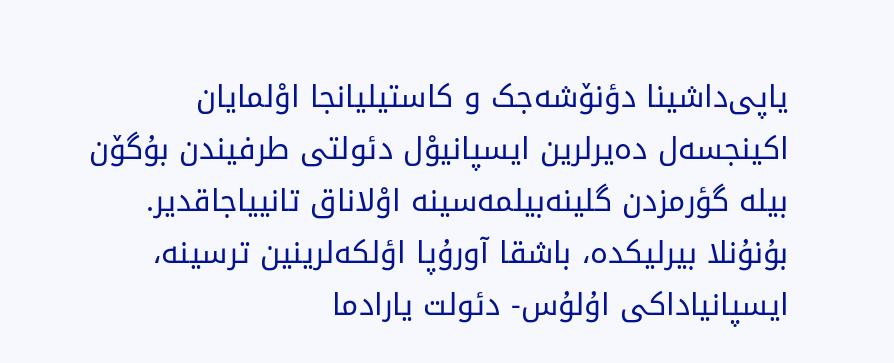یاپی‌داشینا دؤنۆشه‌جک و کاستیلیانجا اوْلمایان اکینجسه‌ل ده‌یرلرین ایسپانیوْل دئولتی طرفیندن بۇگۆن بیله گؤرمزدن گلینه‌بیلمه‌سینه اوْلاناق تانییاجاقدیر. بۇنۇنلا بیرلیکده، باشقا آورۇپا اؤلکه‌لرینین ترسینه، ایسپانیاداکی اۇلۇس- دئولت یارادما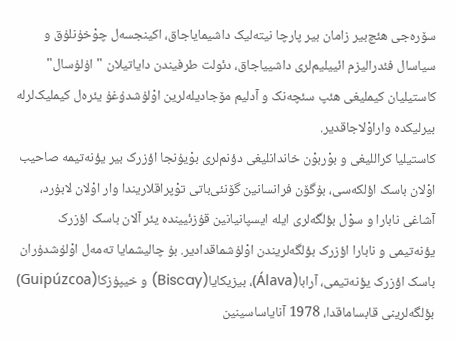سۆره‌جی هئچ‌بیر زامان بیر پارچا نیته‌لیک داشیمایاجاق، اکینجسه‌ل چوْخۇنلۇق و سیاسال فئدرالیزم ائییلیم‌لری داشییاجاق، دئولت طرفیندن دایاتیلان "اۇلۇسال" کاستیلیان کیملیغی هئپ سئچه‌نک و آدلیم مۆجادیله‌لرین اوْلۇشدۇغۇ یئره‌ل‌ کیملیک‌لرله بیرلیکده واراوْلاجاقدیر.
کاستیلیا کراللیغی و بوْربوْن خاندانلیغی دؤنم‌لری بوْیۇنجا اؤزرک بیر یؤنه‌تیمه صاحیب اوْلان باسک اؤلکه‌سی، بۇگۆن فرانسانین گۆنئی‌باتی توْپراقلاریندا وار اوْلان لابۇرد، آشاغی نابارا و سوْل بؤلگه‌لری ایله ایسپانیانین قۇزئیینده یئر آلان باسک اؤزرک یؤنه‌تیمی و نابارا اؤزرک بؤلگه‌لریند‌ن اوْلۇشماقدادیر. بۇ چالیشمایا ته‌مه‌ل اوْلۇشدۇران باسک اؤزرک یؤنه‌تیمی، آرابا(Álava)، بیزیکایا(Biscay) و خیپۇزکا(Guipúzcoa) بؤلگه‌لرینی قابساماقدا، 1978 آنایاساسینین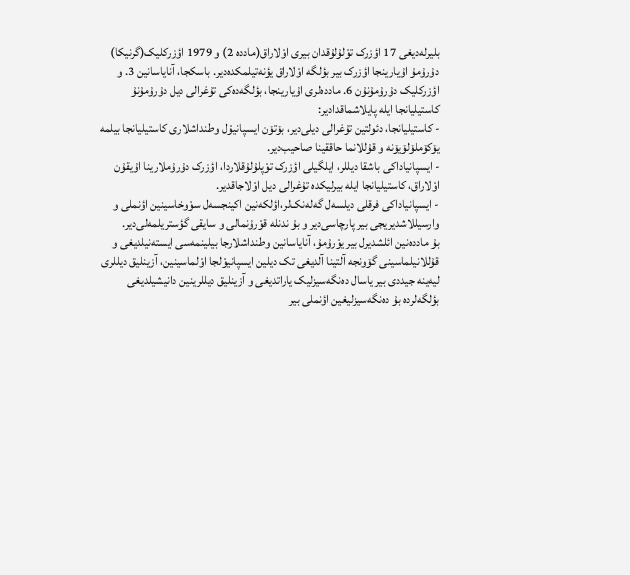بلیرله‌دیغی 17 اؤزرک توْلۇلۇقدان بیری اوْلاراق(مادده 2) و 1979 اؤزرکلیک(گرنیکا) دۇرۇمۇ اۇیارینجا اؤزرک بیر بؤلگه اوْلاراق یؤنه‌تیلمکده‌دیر. باسکجا، آنایاسانین 3. و اؤزرکلیک دۇرۇمۇنۇن 6. مادده‌لری اۇیارینجا، بؤلگه‌ده‌کی تۇغرالی دیل دۇرۇمۇنۇ کاستیلیانجا ایله پایلاشماقدادیر:
- کاستیلیانجا، دئولتین تۇغرالی دیلی‌دیر، بۆتۆن ایسپانیوْل وطنداشلاری کاستیلیانجا بیلمه یۆکۆملۆلۆیۆنه و قۇللانما حاققینا صاحیب‌دیر.
- ایسپانیاداکی باشقا دیللر، ایلگیلی اؤزرک توْپلۇلۇقلاردا، اؤزرک دۇرۇملارینا اۇیقۇن اوْلاراق، کاستیلیانجا ایله بیرلیکده تۇغرالی دیل اوْلاجاقدیر.
- ایسپانیاداکی فرقلی دیلسه‌ل گه‌له‌نک‌لر،اؤلکه‌نین اکینجسه‌ل سوْوخاسینین اؤنملی و وارسیللاشدیریجی بیر پارچاسی‌دیر و بۇ ندنله قوْرۇنمالی و سایقی گؤستریلمه‌لی‌دیر.
بۇ مادده‌نین ائلشدیر‌ل بیر یوْرۇمۇ، آنایاسانین وطنداشلارجا بیلینمه‌سی ایسته‌نیلدیغی و قۇللانیلماسینی گۆونجه آلتینا آلدیغی تک دیلین ایسپانیوْلجا اوْلماسینین، آزینلیق دیللری لیه‌ینه جیددی بیر یاسال ده‌نگه‌سیزلیک یاراتدیغی و آزینلیق دیللرینین دانیشیلدیغی بؤلگه‌لرده بۇ ده‌نگه‌سیزلیغین اؤنملی بیر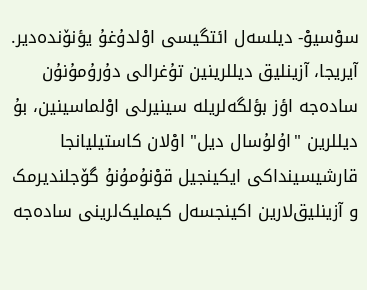سوْسیوْ- دیلسه‌ل ائتگیسی اوْلدۇغۇ یؤنۆنده‌دیر. آیریجا، آزینلیق دیللرینین تۇغرالی دۇرۇمۇنۇن ساده‌جه اؤز بؤلگه‌لریله سینیرلی اوْلماسینین، بۇ دیللرین "اۇلۇسال دیل" اوْلان کاستیلیانجا قارشیسینداکی ایکینجیل قوْنۇمۇنۇ گۆجلندیرمک و آزینلیق‌لارین اکینجسه‌ل کیملیک‌لرینی ساده‌جه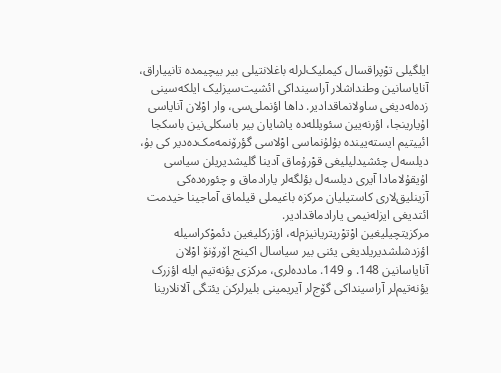ایلگیلی توْپراقسال کیملیک‌لرله باغلانتیلی بیر بیچیمده تانییاراق، آنایاسانین وطنداشلار آراسینداکی ائشیت‌سیزلیک ایلکه‌سینی زده‌له‌دیغی ساولانماقدادیر. داها اؤنملی‌سی، وار اوْلان آنایاسی اۇیارینجا، اؤرنه‌یین سئویلله‌ده یاشایان بیر باسکلی‌نین باسکجا ائییتیم ایسته‌یینده بۇلۇنماسی اوْلاسی گؤرۆنمه‌مک‌ده‌دیر کی بۇ، دیلسه‌ل چئشیدلیلیغی قوْرۇماق آدینا گلیشدیریلن سیاسی اۇیقۇلامادا آیری دیلسه‌ل بؤلگه‌لر یارادماق و چئوره‌ده‌کی آزینلیق‌لاری کاستیلیان مرکزه باغیملی قیلماق آماجینا خیدمت ائتدیغی ایزله‌نیمی یارادماقدادیر.
مرکزیتچیلیغین اوْتوْریتریانیزم‌له، اؤزرکلیغین دئموْکراسیله اؤزدشلشدیریلدیغی یئنی بیر سیاسال اکینج اۆرۆنۆ اوْلان آنایاسانین 148. و 149. مادده‌لری، مرکزی یؤنه‌تیم ایله اؤزرک یؤنه‌تیم‌لر آراسینداکی گۆج‌لر آیریمینی بلیرلرکن یئتگی آلانلارینا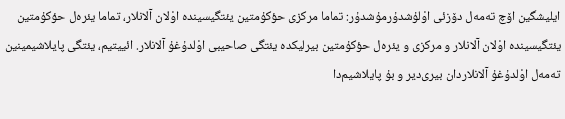ایلیشگین اۆچ ته‌مه‌ل دۆزئی اوْلۇشدۇرمۇشدۇر: تماما مرکزی حؤکۇمتین یئتگیسینده اوْلان آلانلار، تماما یئره‌ل حؤکۇمتین یئتگیسینده اوْلان آلانلار و مرکزی و یئره‌ل حؤکۇمتین بیرلیکده یئتگی صاحیبی اوْلدۇغۇ آلانلار. ائییتیم، یئتگی پایلاشیمینین ته‌مه‌ل اوْلدۇغۇ آلانلاردان بیری‌دیر و بۇ پایلاشیم‌دا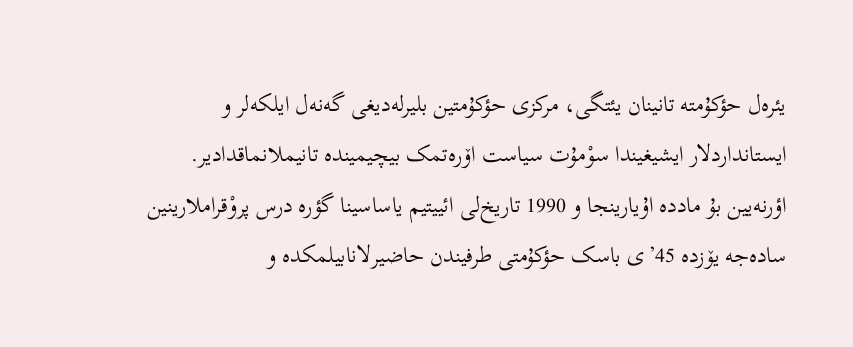یئره‌ل حؤکۇمته تانینان یئتگی، مرکزی حؤکۇمتین بلیرله‌دیغی گه‌نه‌ل ایلکه‌لر و ایستانداردلار ایشیغیندا سوْمۇت سیاست اۆره‌تمک بیچیمینده تانیملانماقدادیر. اؤرنه‌یین بۇ مادده اۇیارینجا و 1990 تاریخ‌لی ائییتیم یاساسینا گؤره درس پروْقراملارینین ساده‌جه یۆزده 45’ی باسک حؤکۇمتی طرفیندن حاضیرلانابیلمکده و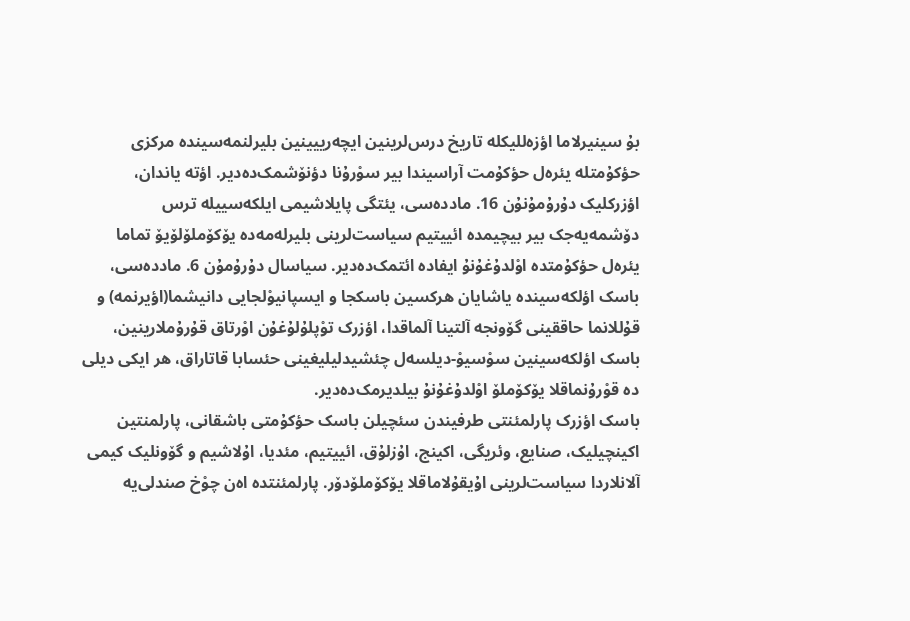بۇ سینیرلاما اؤزه‌للیکله تاریخ درس‌لرینین ایچه‌رییینین بلیرلنمه‌سینده مرکزی حؤکۇمتله یئره‌ل حؤکۇمت آراسیندا بیر سوْرۇنا دؤنۆشمک‌ده‌دیر. اؤته یاندان، اؤزرکلیک دۇرۇمۇنۇن 16. مادده‌سی، یئتگی پایلاشیمی ایلکه‌سییله ترس دۆشمه‌یه‌جک بیر بیچیمده ائییتیم سیاست‌لرینی بلیرله‌مه‌ده یۆکۆملۆلۆیۆ تماما یئره‌ل حؤکۇمتده اوْلدۇغۇنۇ ایفاده ائتمک‌ده‌دیر. سیاسال دۇرۇمۇن 6. مادده‌سی، باسک اؤلکه‌سینده یاشایان هرکسین باسکجا و ایسپانیوْلجایی دانیشما(اؤیرنمه) و قۇللانما حاققینی گۆونجه آلتینا آلماقدا، اؤزرک توْپلۇلۇغۇن اوْرتاق قۇرۇملارینین، باسک اؤلکه‌سینین سوْسیوْ-دیلسه‌ل چئشیدلیلیغینی حئسابا قاتاراق، هر ایکی دیلی ده قوْرۇنماقلا یۆکۆملۆ اوْلدۇغۇنۇ بیلدیرمک‌ده‌دیر.
باسک اؤزرک پارلمئنتی طرفیندن سئچیلن باسک حؤکۇمتی باشقانی، پارلمنتین اکینچیلیک، صنایع، وئریگی، اکینج، اۇزلۇق، ائییتیم، مئدیا، اۇلاشیم و گۆونلیک کیمی آلانلاردا سیاست‌لرینی اۇیقۇلاماقلا یۆکۆملۆدۆر. پارلمئنتده اه‌ن چوْخ صندلی‌یه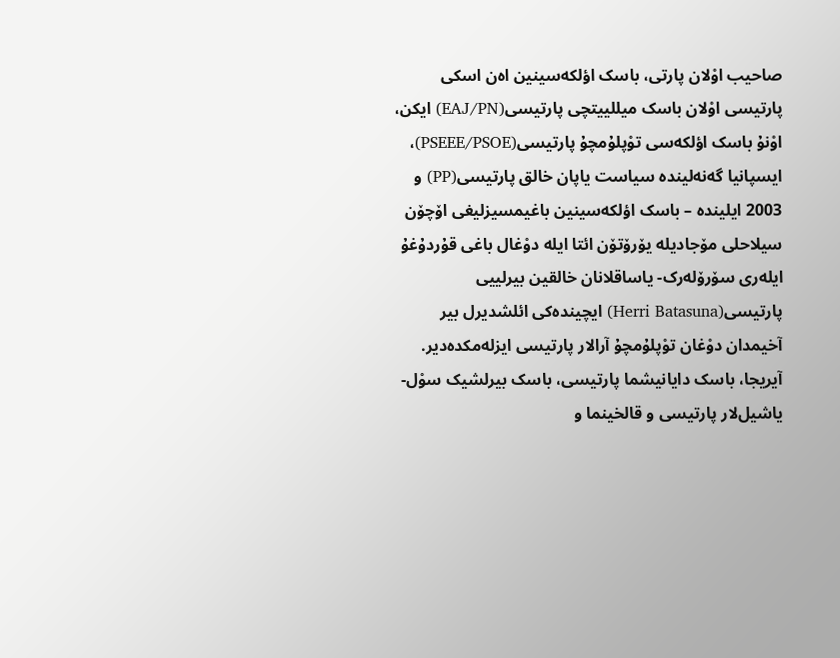صاحیب اوْلان پارتی، باسک اؤلکه‌سینین اه‌ن اسکی پارتیسی اوْلان باسک میللییتچی پارتیسی(EAJ/PN) ایکن، اوْنۇ باسک اؤلکه‌سی توْپلۇمچۇ پارتیسی(PSEEE/PSOE)، ایسپانیا گه‌نه‌لینده سیاست یاپان خالق پارتیسی(PP) و 2003 ایلینده – باسک اؤلکه‌سینین باغیمسیزلیغی اۆچۆن سیلاحلی مۆجادیله یۆرۆتۆن ائتا ایله دوْغال باغی قۇردۇغۇ ایله‌ری سۆرۆله‌رک- یاساقلانان خالقین بیرلییی پارتیسی(Herri Batasuna) ایچینده‌کی ائلشدیرل بیر آخیمدان دوْغان توْپلۇمچۇ آرالار پارتیسی ایزله‌مکده‌دیر. آیریجا، باسک دایانیشما پارتیسی، باسک بیرلشیک سوْل- یاشیل‌لار پارتیسی و قالخینما و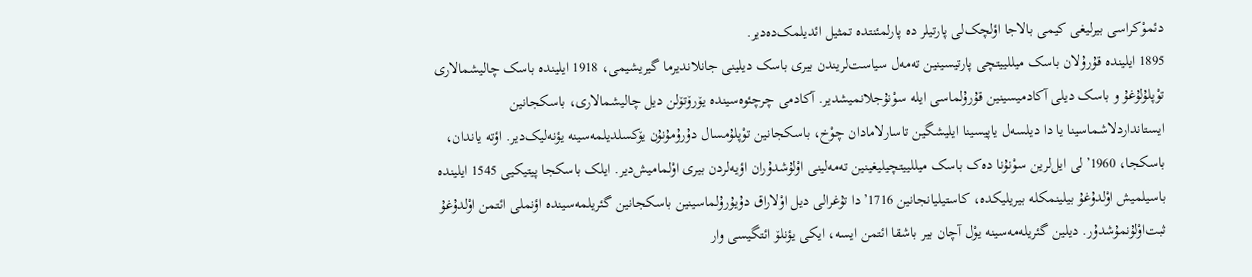دئموْکراسی بیرلیغی کیمی بالاجا اؤلچک‌لی پارتیلر ده پارلمئنتده تمثیل ائدیلمک‌ده‌دیر.
1895 ایلینده قۇرۇلان باسک میللییتچی پارتیسینین ته‌مه‌ل سیاست‌لریندن بیری باسک دیلینی جانلاندیرما گیریشیمی، 1918 ایلینده باسک چالیشمالاری توْپلۇلۇغۇ و باسک دیلی آکادمیسینین قۇرۇلماسی ایله سوْنۇجلانمیشدیر. آکادمی چرچئوه‌سینده یۆرۆتۆلن دیل چالیشمالاری، باسکجانین ایستانداردلاشماسینا یا دا دیلسه‌ل یاپیسینا ایلیشگین تاسارلامادان چوْخ، باسکجانین توْپلۇمسال دۇرۇمۇنۇن یۆکسلدیلمه‌سینه یؤنه‌لیک‌دیر. اؤته یاندان، باسکجا، 1960’لی ایل‌لرین سوْنۇنا ده‌ک باسک میللییتچیلیغینین ته‌مه‌لینی اوْلۇشدۇران اؤیه‌لردن بیری اوْلمامیش‌دیر. ایلک باسکجا پیتیکیی 1545 ایلینده باسیلمیش اوْلدۇغۇ بیلینمکله بیریلیکده، کاستیلیانجانین 1716’دا تۇغرالی دیل اوْلاراق دۇیۇرۇلماسینین باسکجانین گئریلمه‌سینده اؤنملی ائتمن اوْلدۇغۇ ثبت‌اوْلۇنمۇشدۇر. دیلین گئریله‌مه‌سینه یوْل آچان بیر باشقا ائتمن ایسه، ایکی یؤنلۆ ائتگیسی وار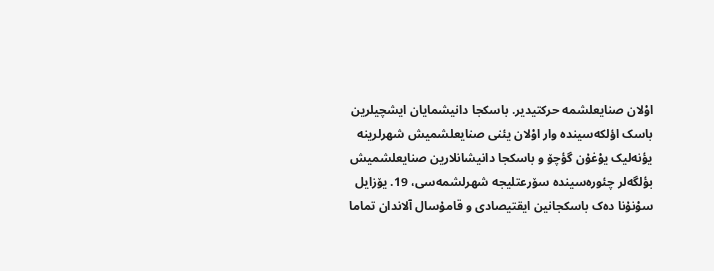اوْلان صنایعلشمه‌ حرکتیدیر. باسکجا دانیشمایان ایشچیلرین باسک اؤلکه‌سینده وار اوْلان یئنی صنایعلشمیش شهرلرینه یؤنه‌لیک یوْغۇن گؤچۆ و باسکجا دانیشانلارین صنایعلشمیش بؤلگه‌لر چئوره‌سینده سۆرعتلیجه شهرلشمه‌سی، 19. یۆزایل سوْنۇنا ده‌ک باسکجانین ایقتیصادی و قامۇسال آلاندان تماما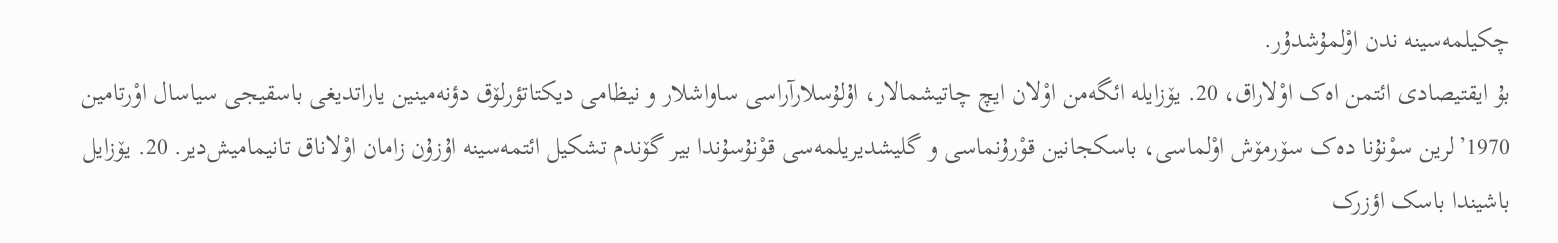چکیلمه‌سینه ندن اوْلمۇشدۇر.
بۇ ایقتیصادی ائتمن اه‌ک اوْلاراق، 20. یۆزایله ائگه‌من اوْلان ایچ چاتیشمالار، اۇلۇسلارآراسی ساواشلار و نیظامی دیکتاتؤرلۆق دؤنه‌مینین یاراتدیغی باسقیجی سیاسال اوْرتامین 1970’لرین سوْنۇنا ده‌ک سۆرمۆش اوْلماسی، باسکجانین قوْرۇنماسی و گلیشدیریلمه‌سی قوْنۇسۇندا بیر گۆندم تشکیل ائتمه‌سینه اۇزۇن زامان اوْلاناق تانیمامیش‌دیر. 20. یۆزایل باشیندا باسک اؤزرک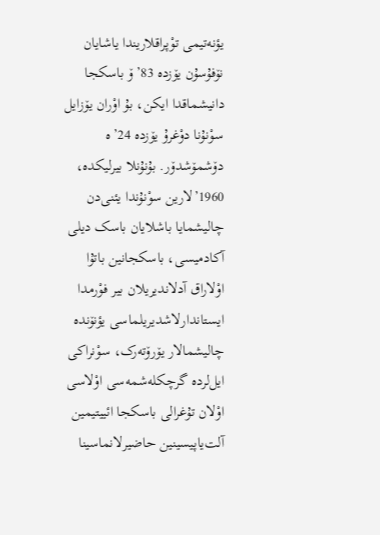یؤنه‌تیمی توْپراقلاریندا یاشایان نۆفۇسۇن یۆزده 83’ۆ باسکجا دانیشماقدا ایکن، بۇ اوْران یۆزایل سوْنۇنا دوْغرۇ یۆزده 24’ه دۆشمۆشدۆر. بۇنۇنلا بیرلیکده، 1960’لارین سوْنۇندا یئنی‌دن چالیشمایا باشلایان باسک دیلی آکادمیسی، باسکجانین باتۇا اوْلاراق آدلاندیریلان بیر فوْرمدا ایستاندارلاشدیریلماسی یؤنۆنده چالیشمالار یۆرۆته‌رک، سوْنراکی ایل‌لرده گرچکله‌شمه‌سی اوْلاسی اوْلان تۇغرالی باسکجا ائییتیمین آلت‌یاپیسینین حاضیرلانماسینا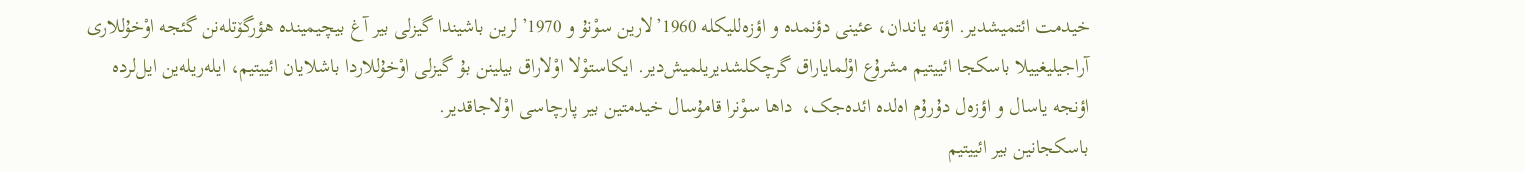خیدمت ائتمیشدیر. اؤته یاندان، عئینی دؤنمده و اؤزه‌للیکله 1960’لارین سوْنۇ و 1970’لرین باشیندا گیزلی بیر آغ بیچیمینده هؤرگۆتله‌نن گئجه اوْخۇللاری آراجیلیغییلا باسکجا ائییتیم مشرۇع اوْلمایاراق گرچکلشدیریلمیش‌دیر. ایکاستوْلا اوْلاراق بیلینن بۇ گیزلی اوْخۇللاردا باشلایان ائییتیم، ایله‌ریله‌ین ایل‌لرده اؤنجه یاسال و اؤزه‌ل دۇرۇم اه‌لده ائده‌جک،  داها سوْنرا قامۇسال خیدمتین بیر پارچاسی اوْلاجاقدیر.
باسکجانین بیر ائییتیم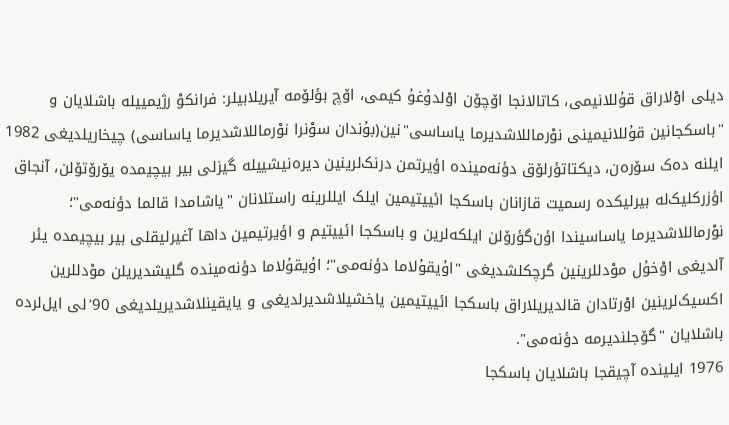دیلی اوْلاراق قۇللانیمی، کاتالانجا اۆچۆن اوْلدۇغۇ کیمی، اۆچ بؤلۆمه آیریلابیلر: فرانکوْ رژیمییله باشلایان و "باسکجانین قۇللانیمینی نوْرماللاشدیرما یاساسی"نین(بۇندان سوْنرا نوْرماللاشدیرما یاساسی) چیخاریلدیغی 1982 ایلنه ده‌ک سۆره‌ن، دیکتاتؤرلۆق دؤنه‌مینده اؤیرتمن درنک‌لرینین دیره‌نیشییله گیزلی بیر بیچیمده یۆرۆتۆلن، آنجاق اؤزرکلیک‌له‌ بیرلیکده رسمیت قازانان باسکجا ائییتیمین ایلک ایللرینه راستلانان "یاشامدا قالما دؤنه‌می"؛ نوْرماللاشدیرما یاساسیندا اؤن‌گؤرۆلن ایلکه‌لرین و باسکجا ائییتیم و اؤیرتیمین داها آغیرلیقلی بیر بیچیمده یئر آلدیغی اوْخۇل موْدللرینین گرچکلشدیغی "اۇیقۇلاما دؤنه‌می"؛ اۇیقۇلاما دؤنه‌مینده گلیشدیریلن موْدللرین اکسیک‌لرینین اوْرتادان قالدیریلاراق باسکجا ائییتیمین یاخشیلاشدیرلدیغی و یایقینلاشدیریلدیغی 90’لی ایل‌لرده باشلایان "گۆجلندیرمه دؤنه‌می".
1976 ایلینده آچیقجا باشلایان باسکجا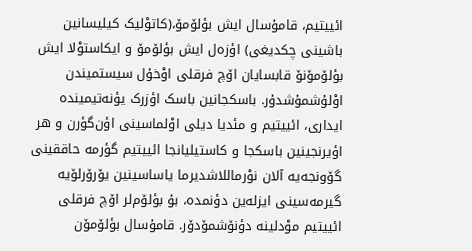ائییتیم، قامۇسال ایش بؤلۆمۆ،(کاتوْلیک کیلیسانین باشینی چکدیغی) اؤزه‌ل ایش بؤلۆمۆ و ایکاستوْلا ایش بؤلۆمۆنۆ قابسایان اۆچ فرقلی اوْخۇل سیستمیندن اوْلۇشمۇشدۇر. باسکجانین باسک اؤزرک یؤنه‌تیمینده ایداری، ائییتیم و مئدیا دیلی اوْلماسینی اؤن‌گؤرن و هر اؤیرنجینین باسکجا و کاستیلیانجا ائییتیم گؤرمه حاققینی گۆونجه‌یه آلان نوْرماللاشدیرما یاساسینین یۆرۆرلۆیه گیرمه‌سینی ایزله‌ین دؤنمده، بۇ بؤلۆم‌لر اۆچ فرقلی ائییتیم موْدلینه دؤنۆشمۆدۆر. قامۇسال بؤلۆمۆن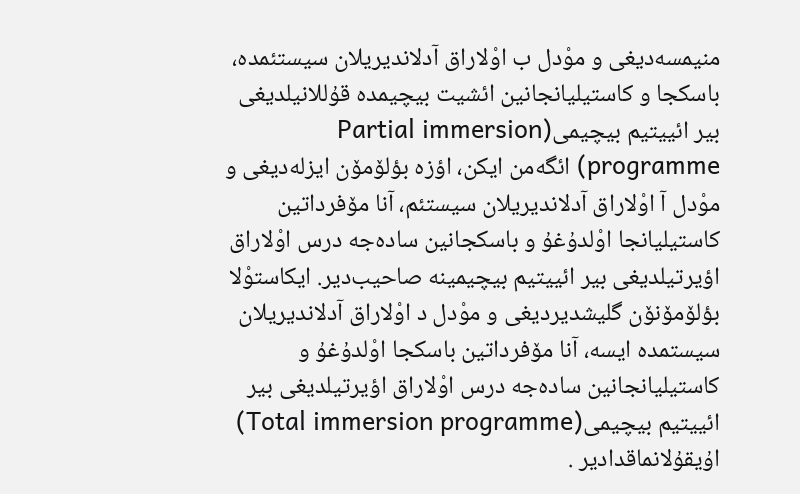منیمسه‌دیغی و موْدل ب اوْلاراق آدلاندیریلان سیستئمده، باسکجا و کاستیلیانجانین ائشیت بیچیمده قۇللانیلدیغی بیر ائییتیم بیچیمی(Partial immersion programme) ائگه‌من ایکن، اؤزه بؤلۆمۆن ایزله‌دیغی و موْدل آ اوْلاراق آدلاندیریلان سیستئم، آنا مۆفرداتین کاستیلیانجا اوْلدۇغۇ و باسکجانین ساده‌جه درس اوْلاراق اؤیرتیلدیغی بیر ائییتیم بیچیمینه صاحیب‌دیر. ایکاستوْلا بؤلۆمۆنۆن گلیشدیردیغی و موْدل د اوْلاراق آدلاندیریلان سیستمده ایسه، آنا مۆفرداتین باسکجا اوْلدۇغۇ و کاستیلیانجانین ساده‌جه درس اوْلاراق اؤیرتیلدیغی بیر ائییتیم بیچیمی(Total immersion programme) اۇیقۇلانماقدادیر .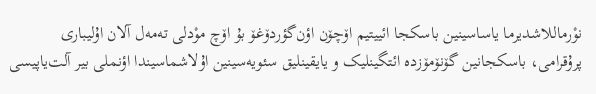نوْرماللاشدیرما یاساسینین باسکجا ائییتیم اۆچۆن اؤن‌گؤردۆغۆ بۇ اۆچ موْدلی ته‌مه‌ل آلان اۇلیباری پرۇقرامی، باسکجانین گۆنۆمۆزده ائتگینلیک و یایقینلیق سئویه‌سینین اۇلاشماسیندا اؤنملی بیر آلت‌یاپیسی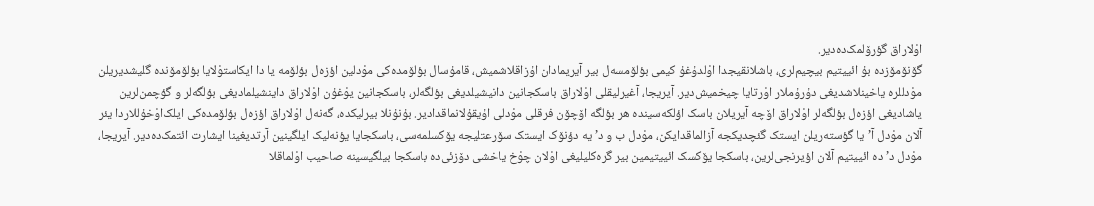اوْلاراق گؤرۆلمک‌ده‌دیر.
گۆنۆمۆزده بۇ ائییتیم بیچیم‌لری، باشلانقیجدا اوْلدۇغۇ کیمی بؤلۆمسه‌ل بیر آیریمادان اۇزاقلاشمیش، قامۇسال بؤلۆمده‌کی موْدلین اؤزه‌ل بؤلۆمه یا دا ایکاستوْلایا بؤلۆمۆنده گلیشدیریلن موْدللره یاخینلاشدیغی دۇرۇملار اوْرتایا چیخمیش‌دیر. آیریجا، آغیرلیقلی اوْلاراق باسکجانین دانیشیلدیغی بؤلگه‌لر، باسکجانین یوْغۇن اوْلاراق داینشیلمادیغی بؤلگه‌لر و گؤچمن‌لرین یاشادیغی اؤزه‌ل بؤلگه‌لر اوْلاراق اۆچه آیریلان باسک اؤلکه‌سینده هر بؤلگه اۆچۆن فرقلی موْدلی اۇیقۇلانماقدادیر. بۇنۇنلا بیرلیکده، گه‌نه‌ل اوْلاراق اؤزه‌ل بؤلۆمده‌کی ایلک‌اوْخۇللاردا یئر آلان موْدل آ’یا گؤسته‌ریلن ایستک گئچدیکجه آزالماقدایکن، موْدل ب و د’یه دؤنۆک ایستک سۆرعتلیجه یۆکسلمه‌سی، باسکجایا یؤنه‌لیک ایلگینین آرتدیغینا ایشارت ائتمک‌ده‌دیر. آیریجا، موْدل د’ده ائییتیم آلان اؤیرنجی‌لرین، باسکجا یۆکسک ائییتیمین بیر گره‌کلیلیغی اوْلان چوْخ یاخشی دۆزئی‌ده باسکجا بیلگیسینه صاحیب اوْلماقلا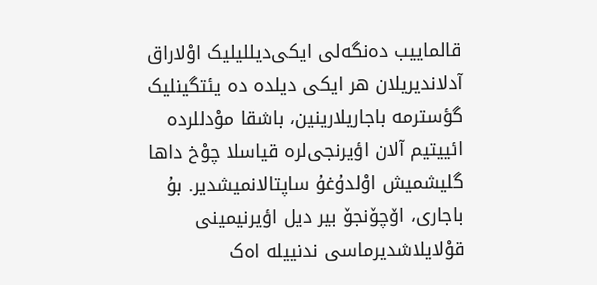قالماییب ده‌نگه‌لی ایکی‌دیللیلیک اوْلاراق آدلاندیریلان هر ایکی دیلده ده یئتگینلیک گؤسترمه باجاریلارینین، باشقا موْدللرده ائییتیم آلان اؤیرنجی‌لره قیاسلا چوْخ داها گلیشمیش اوْلدۇغۇ ساپتالانمیشدیر. بۇ باجاری، اۆچۆنجۆ بیر دیل اؤیرنیمینی قوْلایلاشدیرماسی ندنییله اه‌ک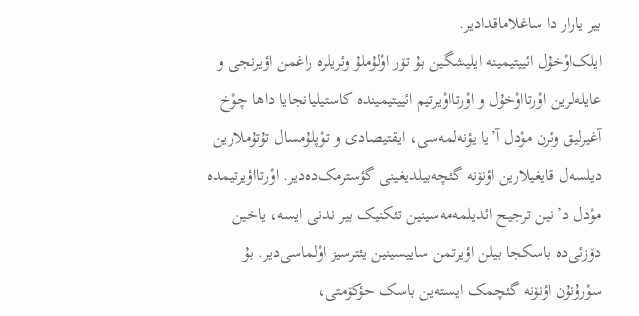بیر یارار دا ساغلاماقدادیر.
ایلک‌اوْخۇل ائییتیمینه ایلیشگین بۇ تۆر اوْلۇملۇ وئریلره راغمن اؤیرنجی و عایله‌لرین اوْرتااوْخۇل و اوْرتااوْیرتیم ائییتیمینده کاستیلیانجایا داها چوْخ آغیرلیق وئرن موْدل آ’یا یؤنه‌لمه‌سی، ایقتیصادی و توْپلۇمسال تۇتۇملارین دیلسه‌ل قایغیلارین اؤنۆنه گئچه‌بیلدیغینی گؤسترمک‌ده‌دیر. اوْرتااؤیرتیمده موْدل د’نین ترجیح ائدیلمه‌مه‌سینین تئکنیک بیر ندنی ایسه، یاخین دۆزئی‌ده باسکجا بیلن اؤیرتمن ساییسینین یئترسیز اوْلماسی‌دیر. بۇ سوْرۇنۇن اؤنۆنه گئچمک ایسته‌ین باسک حؤکۆمتی،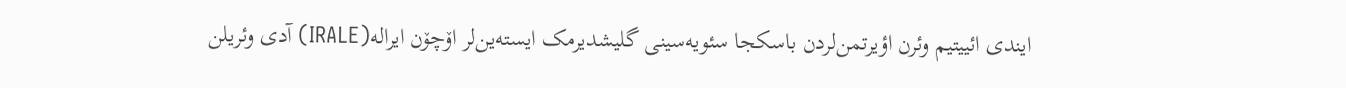ایندی ائییتیم وئرن اؤیرتمن‌لردن باسکجا سئویه‌سینی گلیشدیرمک ایسته‌ین‌لر اۆچۆن ایراله(IRALE) آدی وئریلن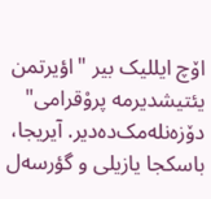اۆچ ایللیک بیر "اؤیرتمن یئتیشدیرمه پروْقرامی" دۆزه‌نله‌مک‌ده‌دیر. آیریجا، باسکجا یازیلی و گؤرسه‌ل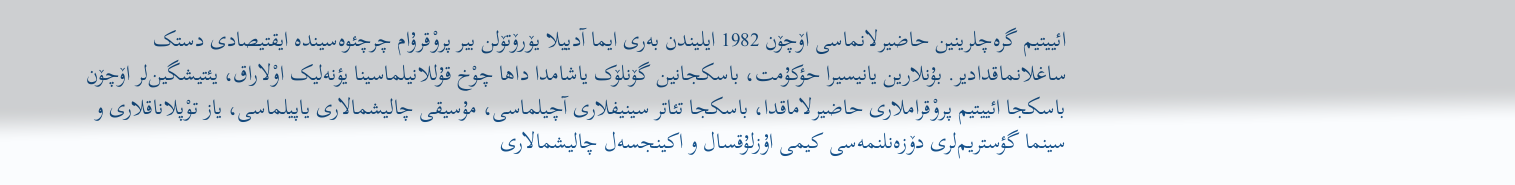ائییتیم گره‌چلرینین حاضیرلانماسی اۆچۆن 1982 ایلیندن به‌ری ایما آدییلا یۆرۆتۆلن بیر پروْقرۇام چرچئوه‌سینده ایقتیصادی دستک ساغلانماقدادیر. بۇنلارین یانیسیرا حؤکۇمت، باسکجانین گۆنلۆک یاشامدا داها چوْخ قۇللانیلماسینا یؤنه‌لیک اوْلاراق، یئتیشگین‌لر اۆچۆن باسکجا ائییتیم پروْقراملاری حاضیرلاماقدا، باسکجا تئاتر سینیفلاری آچیلماسی، مۇسیقی چالیشمالاری یاپیلماسی، یاز توْپلاناقلاری و سینما گؤستریم‌لری دۆزه‌نلنمه‌سی کیمی اۇزلۇقسال و اکینجسه‌ل چالیشمالاری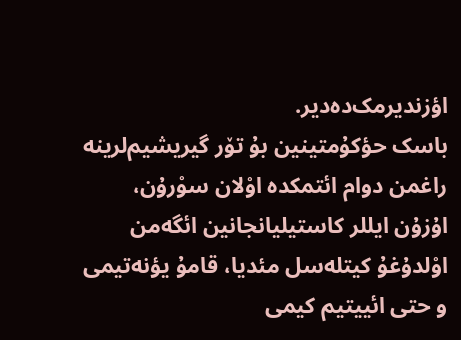اؤزندیرمک‌ده‌دیر.
باسک حؤکۇمتینین بۇ تۆر گیریشیم‌لرینه راغمن دوام ائتمکده اوْلان سوْرۇن، اۇزۇن ایللر کاستیلیانجانین ائگه‌من اوْلدۇغۇ کیتله‌سل مئدیا، قامۇ یؤنه‌تیمی و حتی ائییتیم کیمی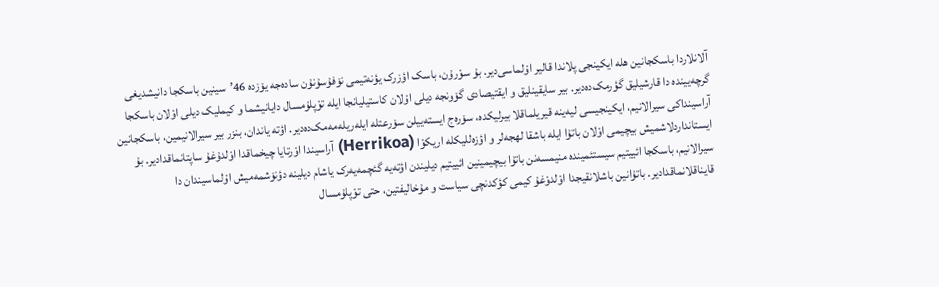آلانلاردا باسکجانین هله ایکینجی پلاندا قالیر اوْلماسی‌دیر. بۇ سوْرۇن، باسک اؤزرک یؤنه‌تیمی نۆفۇسۇنۇن ساده‌جه یۆزده 46’سینین باسکجا دانیشدیغی گرچه‌یینده دا قارشیلیق گؤرمک‌ده‌دیر. بیر سایقینلیق و ایقتیصادی گۆونجه دیلی اوْلان کاستیلیانجا ایله توْپلۇمسال دایانیشما و کیملیک دیلی اوْلان باسکجا آراسینداکی سیرالانیم، ایکینجیسی لیه‌ینه قیریلماقلا بیرلیکده، سۆره‌ج ایسته‌ییلن سۆرعتله ایله‌ریله‌مه‌مک‌ده‌دیر. اؤته یاندان، بنزر بیر سیرالانیمین، باسکجانین ایستانداردلاشمیش بیچیمی اوْلان باتۇا ایله باشقا لهجه‌لر و اؤزه‌للیکله اریکوْا (Herrikoa) آراسیندا اوْرتایا چیخماقدا اوْلدۇغۇ ساپتانماقدادیر. بۇ سیرالانیم، باسکجا ائییتیم سیستئمینده منیمسه‌نن باتۇا بیچیمینین ائییتیم دیلیندن اؤته‌یه گئچمه‌یه‌رک یاشام دیلینه دؤنۆشمه‌میش اوْلماسیندان دا قایناقلانماقدادیر. باتۇانین باشلانقیجدا اوْلدوْغۇ کیمی کؤکدنچی سیاست و مۇخالیفتین، حتی توْپلۇمسال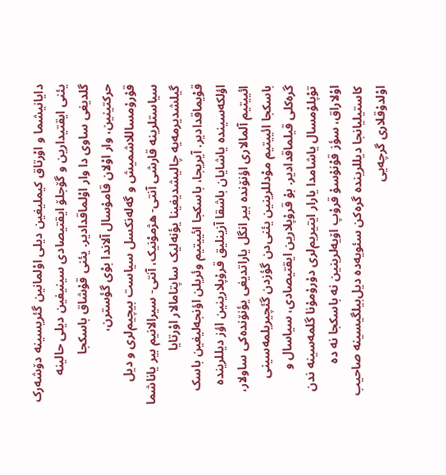دایانیشما و اوْرتاق کیملیغین دیلی اوْلمانین گئریسینه دۆشه‌رک یئنی ایقتیدارین و گۆجلۆ ایقتیصادی سینیفین دیلی حالینه گلدیغی ساوی دا وار اوْلماقدادیر. یئنی قۇشاق باسکجا حرکتینین، وار اوْلان قامۇسال آلاندا بوْی گؤسترن، قۇرۇمساللاشمیش و گه‌له‌نکسل سیاست بیچیم‌لری و دیل سیاستلرینه قارشی آنتی- هژموْنیک، آنتی- سیرالانیم بیر یاناشما گیلشدیرمه‌یه چالیشدیغینا یؤنه‌لیک ساپتامالار اوْرتایا قوْیماقدادیر. آیریجا، باسکجا ائییتیم وئریلن اؤنجه‌لیغین باسک اؤلکه‌سینده یاشایان باشقا آزینلیق قرۇپلارینین اؤز دیللرینده ائییتیم آلمالاری اؤنۆنده بیر انگل یاراتدیغی یؤنۆنده‌کی ساولار، باسکجا ائییتیم موْدللرینین یئنی‌دن گؤزدن گئچیریلمه‌سینی گره‌کلی قیلماقدادیر. بۇ قرۇپلارین ایقتیصادی، سیاسال و توْپلۇمسال یاشامدا یارار ایتیریم‌لری دۇرۇمۇنا گلمه‌سینه ندن اوْلاراق، سؤز قوْنۇسۇ قرۇپ اۆیه‌لرینین نه باسکجا نه ده کاستیلیانجا دیللرینده گره‌کن سئویه‌ده دیل‌بیلگیسینه صاحیب اوْلدۇقلاری گرچه‌یی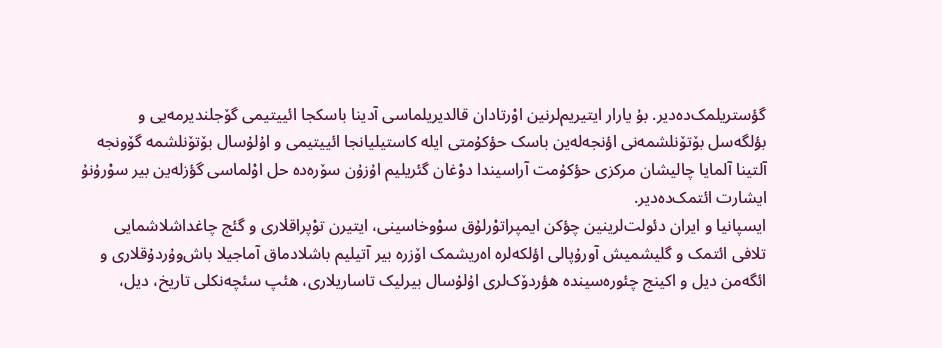گؤستریلمک‌ده‌دیر. بۇ یارار ایتیریم‌لرنین اوْرتادان قالدیریلماسی آدینا باسکجا ائییتیمی گۆجلندیرمه‌یی و بؤلگه‌سل بۆتۆنلشمه‌نی اؤنجه‌له‌ین باسک حؤکۇمتی ایله کاستیلیانجا ائییتیمی و اۇلۇسال بۆتۆنلشمه‌ گۆونجه آلتینا آلمایا چالیشان مرکزی حؤکۇمت آراسیندا دوْغان گئریلیم اۇزۇن سۆره‌ده حل اوْلماسی گؤزله‌ین بیر سوْرۇنۇ ایشارت ائتمک‌ده‌دیر.
ایسپانیا و ایران دئولت‌لرینین چؤکن ایمپراتوْرلۇق سوْوخاسینی، ایتیرن توْپراقلاری و گئج چاغداشلاشمایی تلافی ائتمک و گلیشمیش آورۇپالی اؤلکه‌لره اه‌ریشمک اۆزره بیر آتیلیم باشلادماق آماجیلا باش‌وۇردۇقلاری و ائگه‌من دیل و اکینج چئوره‌سینده هؤردۆک‌لری اۇلۇسال بیرلیک تاساریلاری، هئپ سئچه‌نکلی تاریخ، دیل،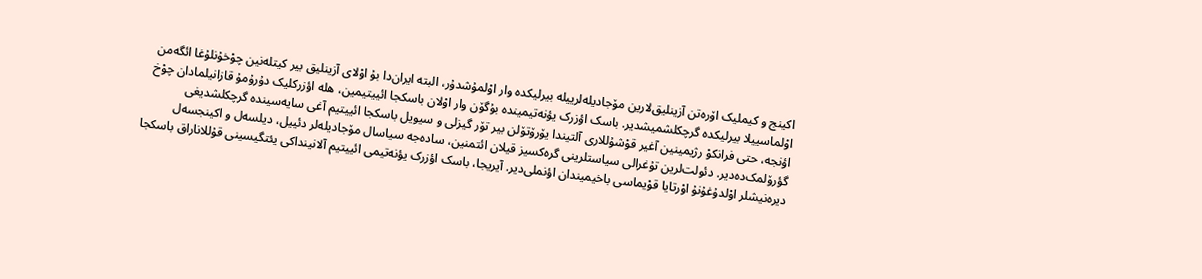اکینج و کیملیک اۆره‌تن آزینلیق‌لارین مۆجادیله‌لرییله بیرلیکده وار اوْلمۇشدۇر، البته ایران‌دا بۇ اوْلای آزینلیق بیر کیتله‌نین چوْخۇنلۇغا ائگه‌من اوْلماسییلا بیرلیکده گرچکلشمیشدیر. باسک اؤزرک یؤنه‌تیمینده بۇگۆن وار اوْلان باسکجا ائییتیمین، هله اؤزرکلیک دۇرۇمۇ قازانیلمادان چوْخ اؤنجه، حتی فرانکوْ رژیمینین آغیر قوْشۇللاری آلتیندا یۆرۆتۆلن بیر تۆر گیزلی و سیویل باسکجا ائییتیم آغی سایه‌سینده گرچکلشدیغی گؤرۆلمک‌ده‌دیر. دئولت‌لرین تۇغرالی سیاستلرینی گره‌کسیز قیلان ائتمنین، ساده‌جه سیاسال مۆجادیله‌لر دئییل، دیلسه‌ل و اکینجسه‌ل دیره‌نیشلر اوْلدۇغۇنۇ اوْرتایا قوْیماسی باخیمیندان اؤنملی‌دیر. آیریجا، باسک اؤزرک یؤنه‌تیمی ائییتیم آلانینداکی یئتگیسینی قۇللاناراق باسکجا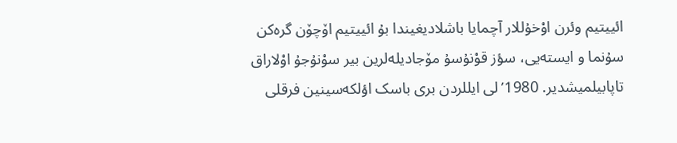ائییتیم وئرن اوْخۇللار آچمایا باشلادیغیندا بۇ ائییتیم اۆچۆن گره‌کن سۇنما و ایسته‌یی، سؤز قوْنۇسۇ مۆجادیله‌لرین بیر سوْنۇجۇ اوْلاراق تاپابیلمیشدیر. 1980’لی ایللردن بری باسک اؤلکه‌سینین فرقلی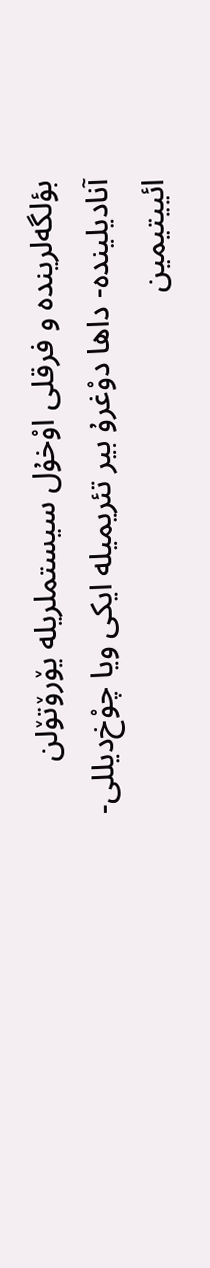بؤلگه‌لرینده و فرقلی اوْخۇل سیستملریله یۆرۆتۆلن آنادیلینده- داها دوْغرۇ بیر تئریمیله ایکی ویا چوْخ‌دیللی- ائییتیمین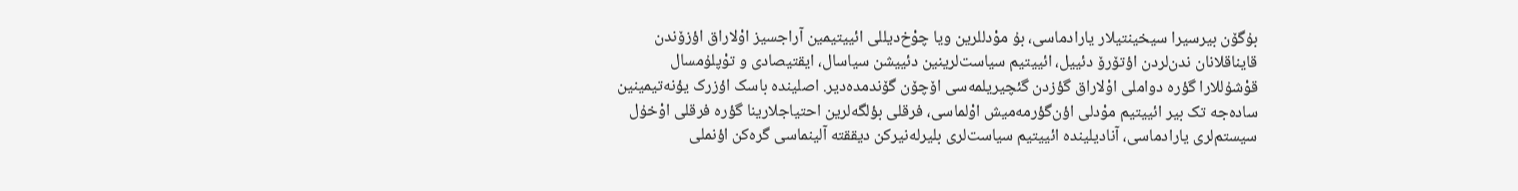بۇگۆن بیرسیرا سیخینتیلار یارادماسی، بۇ موْدللرین ویا چوْخ‌دیللی ائییتیمین آراجسیز اوْلاراق اؤزۆندن قایناقلانان ندن‌لردن اؤتۆرۆ دئییل، ائییتیم سیاست‌لرینین دئییشن سیاسال، ایقتیصادی و توْپلۇمسال قوْشۇللارا گؤره دواملی اوْلاراق گؤزدن گئچیریلمه‌سی اۆچۆن گۆندمده‌دیر. اصلینده باسک اؤزرک یؤنه‌تیمینین ساده‌جه تک بیر ائییتیم موْدلی اؤن‌گؤرمه‌میش اوْلماسی، فرقلی بؤلگه‌لرین احتیاجلارینا گؤره فرقلی اوْخۇل سیستم‌لری یارادماسی، آنادیلینده ائییتیم سیاست‌لری بلیرله‌نیرکن دیققته آلینماسی گره‌کن اؤنملی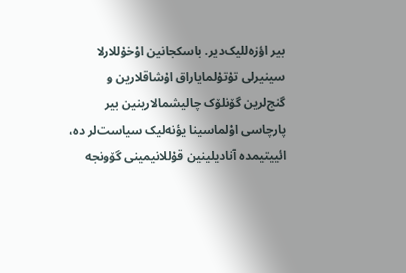بیر اؤزه‌للیک‌دیر. باسکجانین اوْخۇللارلا سینیرلی تۇتۇلمایاراق اۇشاقلارین و گنج‌لرین گۆنلۆک چالیشمالارینین بیر پارچاسی اوْلماسینا یؤنه‌لیک سیاست‌لر ده، ائییتیمده آنادیلینین قۇللانیمینی گۆونجه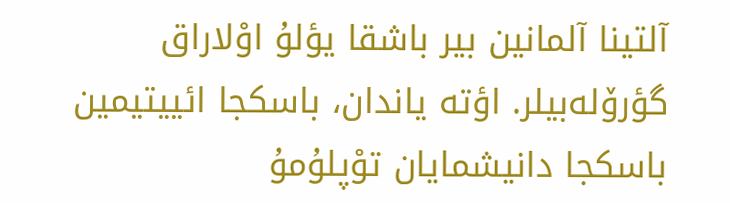آلتینا آلمانین بیر باشقا یؤلۇ اوْلاراق گؤرۆله‌بیلر. اؤته یاندان، باسکجا ائییتیمین باسکجا دانیشمایان توْپلۇمۇ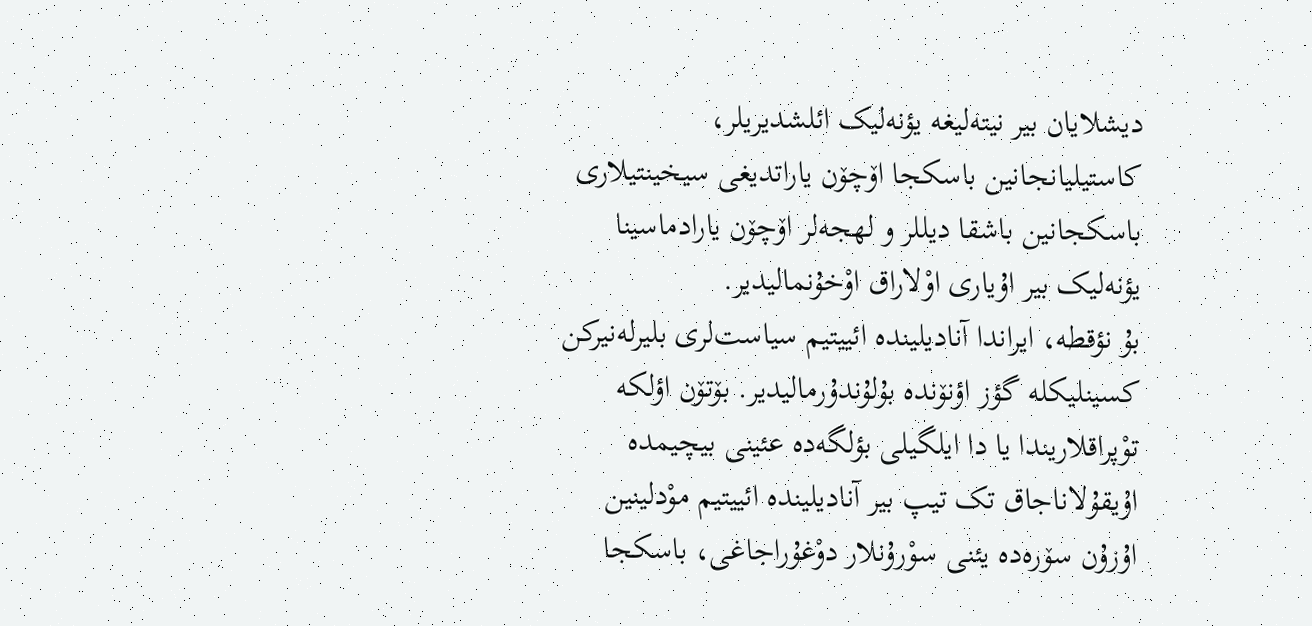دیشلایان بیر نیته‌لیغه یؤنه‌‌لیک ائلشدیریلر، کاستیلیانجانین باسکجا اۆچۆن یاراتدیغی سیخینتیلاری باسکجانین باشقا دیللر و لهجه‌لر اۆچۆن یارادماسینا یؤنه‌لیک بیر اۇیاری اوْلاراق اوْخۇنمالیدیر.
بۇ نؤقطه، ایراندا آنادیلینده ائییتیم سیاست‌لری بلیرله‌نیرکن کسینلیکله گؤز اؤنۆنده بۇلۇندۇرمالیدیر. بۆتۆن اؤلکه توْپراقلاریندا یا دا ایلگیلی بؤلگه‌ده عئینی بیچیمده اۇیقۇلاناجاق تک تیپ بیر آنادیلینده ائییتیم موْدلینین اۇزۇن سۆره‌ده یئنی سوْرۇنلار دوْغۇراجاغی، باسکجا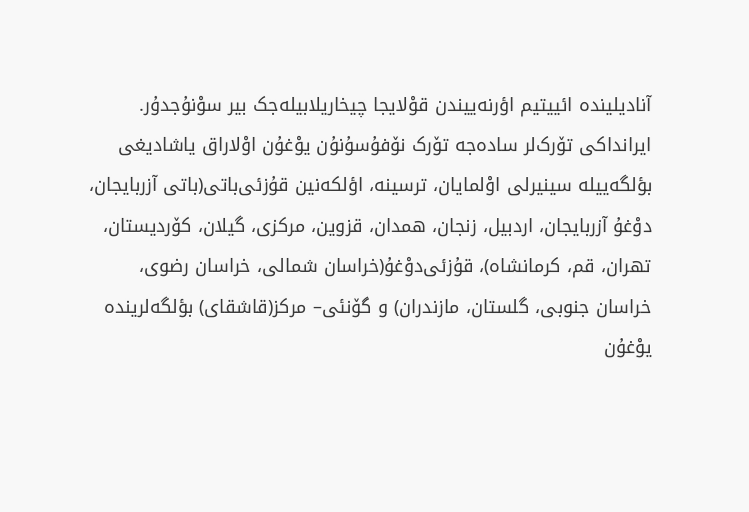آنادیلینده ائییتیم اؤرنه‌ییندن قوْلایجا چیخاریلابیله‌جک بیر سوْنۇجدۇر. ایرانداکی تۆرک‌لر ساده‌جه تۆرک نۆفۇسۇنۇن یوْغۇن اوْلاراق یاشادیغی بؤلگه‌ییله سینیرلی اوْلمایان، ترسینه، اؤلکه‌نین قۇزئی‌باتی(باتی آزربایجان، دوْغۇ آزربایجان، اردبیل، زنجان، همدان، قزوین، مرکزی، گیلان، کۆردیستان، تهران، قم، کرمانشاه)، قۇزئی‌دوْغۇ(خراسان شمالی، خراسان رضوی، خراسان جنوبی، گلستان، مازندران) و گۆنئی– مرکز(قاشقای) بؤلگه‌لرینده یوْغۇن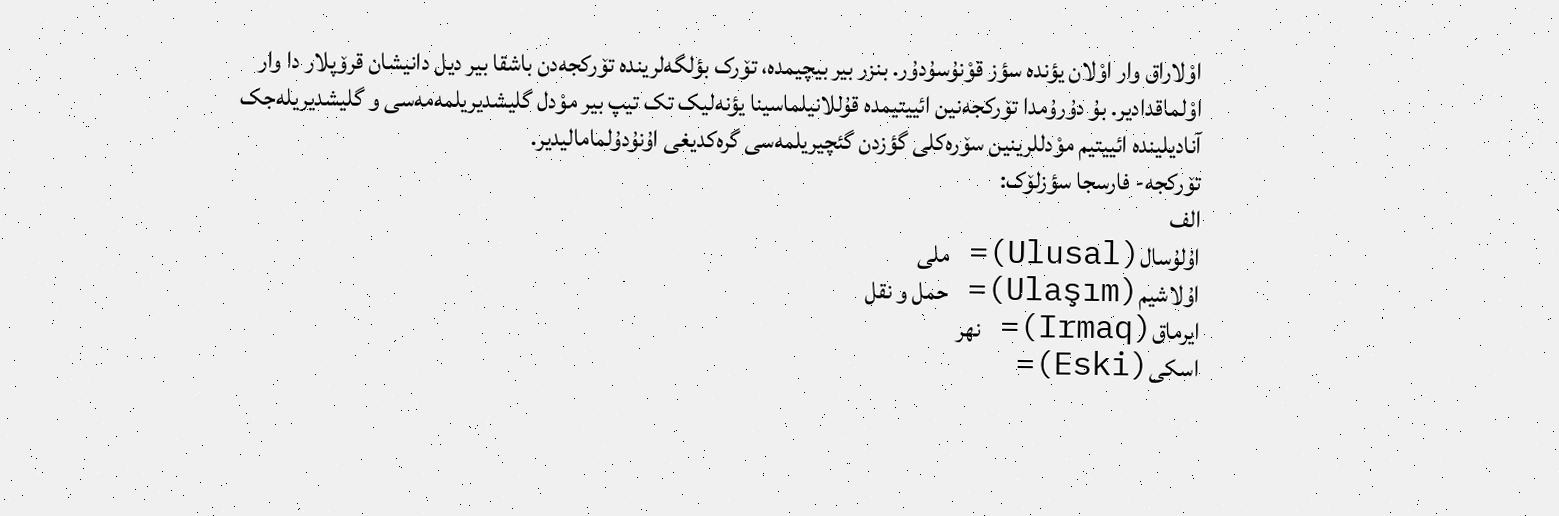اوْلاراق وار اوْلان یؤنده سؤز قوْنۇسۇدۇر. بنزر بیر بیچیمده، تۆرک بؤلگه‌لرینده تۆرکجه‌دن باشقا بیر دیل دانیشان قرۆپلار دا وار اوْلماقدادیر. بۇ دۇرۇمدا تۆرکجه‌نین ائییتیمده قۇللانیلماسینا یؤنه‌لیک تک تیپ بیر موْدل گلیشدیریلمه‌مه‌سی و گلیشدیریله‌جک آنادیلینده ائییتیم موْدللرینین سۆره‌کلی گؤزدن گئچیریلمه‌سی گره‌کدیغی اۇنۇدۇلمامالیدیر.
تۆرکجه- فارسجا سؤزلۆک:
الف
اۇلۇسال(Ulusal)= ملی
اۇلاشیم(Ulaşım)= حمل و نقل
ایرماق(Irmaq)= نهر
اسکی(Eski)=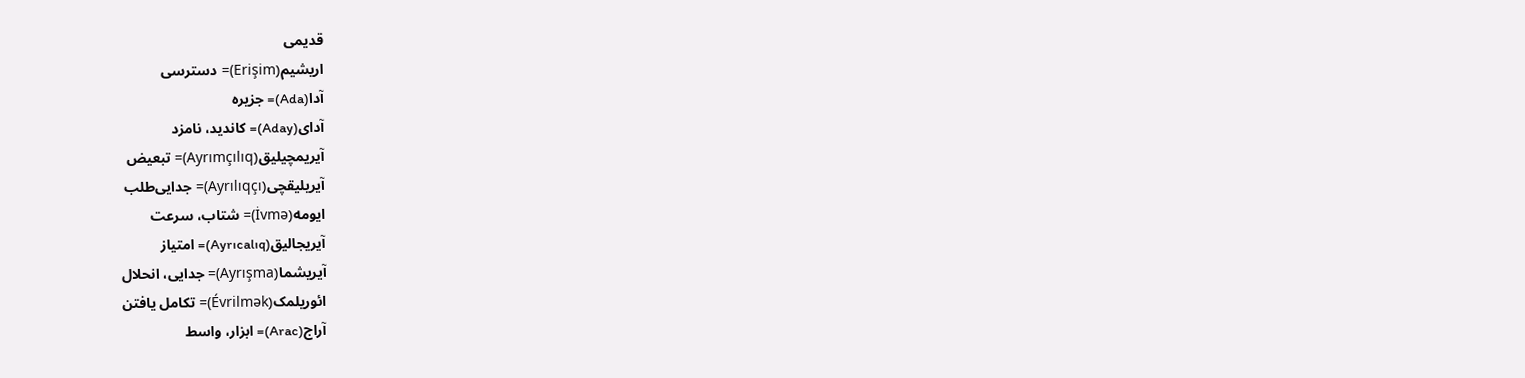قدیمی
اریشیم(Erişim)= دسترسی
آدا(Ada)= جزیره
آدای(Aday)= کاندید، نامزد
آیریمچیلیق(Ayrımçılıq)= تبعیض
آیریلیقچی(Ayrılıqçı)= جدایی‌طلب
ایومه(İvmə)= شتاب، سرعت
آیریجالیق(Ayrıcalıq)= امتیاز
آیریشما(Ayrışma)= جدایی، انحلال
ائوریلمک(Évrilmək)= تکامل یافتن
آراج(Arac)= ابزار، واسط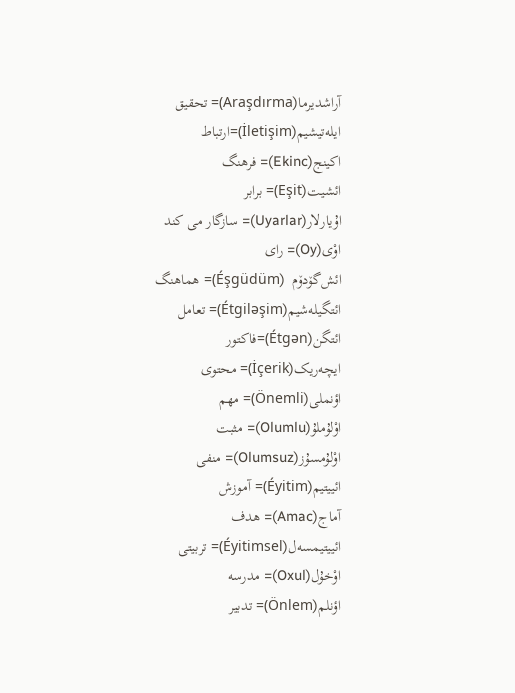آراشدیرما(Araşdırma)= تحقیق
ایله‌تیشیم(İletişim)=ارتباط
اکینج(Ekinc)= فرهنگ
ائشیت(Eşit)= برابر
اۇیارلار(Uyarlar)= سازگار می کند
اوْی(Oy)= رای
ائش‌گۆدۆم  (Éşgüdüm)= هماهنگ
ائتگیله‌شیم(Étgiləşim)= تعامل
ائتگن(Étgən)=فاکتور
ایچه‌ریک(İçerik)= محتوی
اؤنملی(Önemli)= مهم
اوْلۇملۇ(Olumlu)= مثبت
اوْلۇمسۇز(Olumsuz)= منفی
ائییتیم(Éyitim)= آموزش
آماج(Amac)= هدف
ائییتیمسه‌ل(Éyitimsel)= تربیتی
اوْخۇل(Oxul)= مدرسه
اؤنلم(Önlem)= تدبیر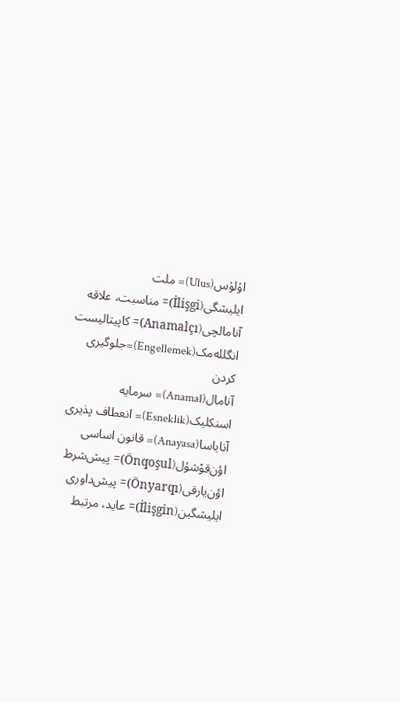اۇلۇس(Ulus)= ملت
ایلیشگی(İlişgi)= مناسبت، علاقه
آنامالچی(Anamalçı)= کاپیتالیست
انگلله‌مک(Engellemek)=جلوگیری کردن
آنامال(Anamal)= سرمایه
اسنکلیک(Esneklik)= انعطاف پذیری
آنایاسا(Anayasa)= قانون اساسی
اؤن‌قوْشۇل(Önqoşul)= پیش‌شرط
اؤن‌یارقی(Önyarqı)= پیش‌داوری
ایلیشگین(İlişgin)= عاید، مرتبط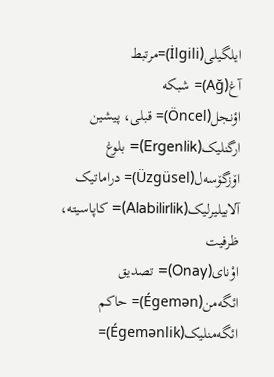ایلگیلی(İlgili)=مرتبط
آغ(Ağ)= شبکه
اؤنجل(Öncel)= قبلی، پیشین
ارگنلیک(Ergenlik)= بلوغ
اۆزگۆسه‌ل(Üzgüsel)= دراماتیک
آلابیلیرلیک(Alabilirlik)= کاپاسیته، ظرفیت
اوْنای(Onay)= تصدیق
ائگه‌من(Égemən)= حاکم‌
ائگه‌منلیک(Égemənlik)=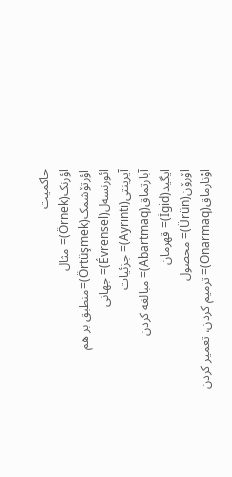حاکمیت
اؤرنک(Örnek)= مثال
اؤرتۆشمک(Örtüşmek)=منطبق بر هم
ائورنسه‌ل(Évrensel)= جهانی
آیرینتی(Ayrıntı)= جزئیات
آبارتماق(Abartmaq)= مبالغه کردن
ایگید(İgid)= قهرمان
اۆرۆن(Ürün)= محصول
اوْنارماق(Onarmaq)= ترمیم کردن، تعمیر کردن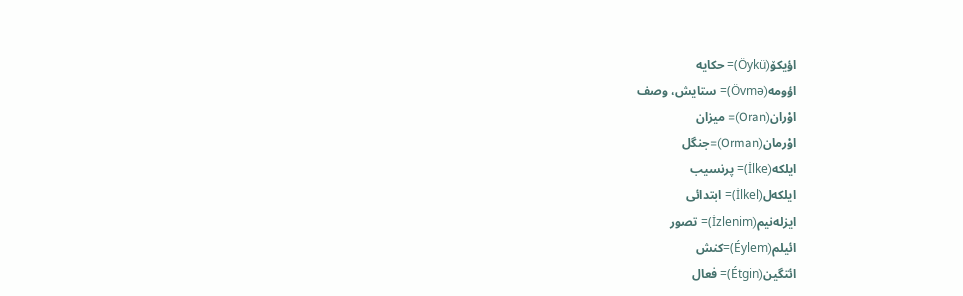اؤیکۆ(Öykü)= حکایه
اؤومه(Övmə)= ستایش، وصف
اوْران(Oran)= میزان
اوْرمان(Orman)=جنگل
ایلکه(İlke)= پرنسیب
ایلکه‌ل(İlkel)= ابتدائی
ایزله‌نیم(İzlenim)= تصور
ائیلم(Éylem)=کنش
ائتگین(Étgin)= فعال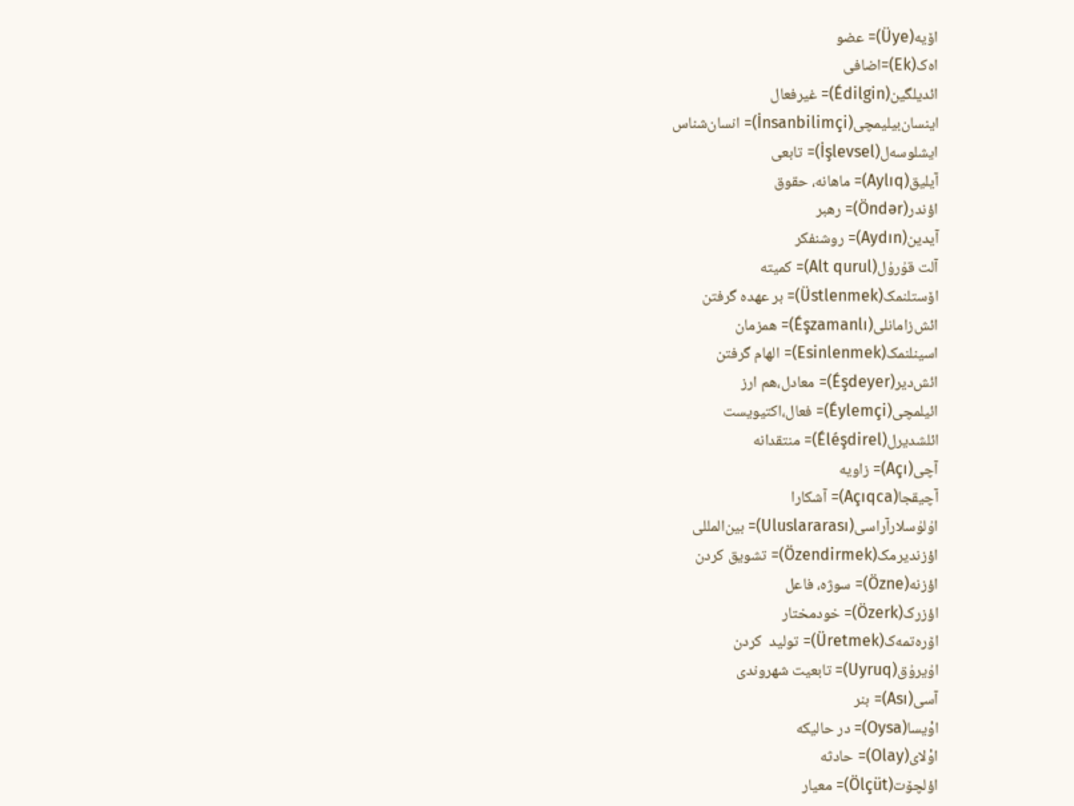اۆیه(Üye)= عضو
اه‌ک(Ek)=اضافی
ائدیلگین(Édilgin)= غیرفعال
اینسان‌بیلیمچی(İnsanbilimçi)= انسان‌شناس
ایشلوسه‌ل(İşlevsel)= تابعی
آیلیق(Aylıq)= ماهانه، حقوق
اؤندر(Öndər)= رهبر
آیدین(Aydın)= روشنفکر
آلت ‌قۇرۇل(Alt qurul)= کمیته
اۆستلنمک(Üstlenmek)= بر عهده گرفتن
ائش‌زامانلی(Éşzamanlı)= همزمان
اسینلنمک(Esinlenmek)= الهام گرفتن
ائش‌دیر(Éşdeyer)= معادل،هم ارز
ائیلمچی(Éylemçi)= فعال،اکتیویست
ائلشدیرل(Éléşdirel)= منتقدانه
آچی(Açı)= زاویه
آچیقجا(Açıqca)= آشکارا
اۇلۇسلارآراسی(Uluslararası)= بین‌المللی
اؤزندیرمک(Özendirmek)= تشویق کردن
اؤزنه(Özne)= سوژه، فاعل
اؤزرک(Özerk)= خودمختار
اۆره‌تمه‌ک(Üretmek)= تولید  کردن
اۇیرۇق(Uyruq)= تابعیت شهروندی
آسی(Ası)= بنر
اوْیسا(Oysa)= در حالیکه
اوْلای(Olay)= حادثه
اؤلچۆت(Ölçüt)= معیار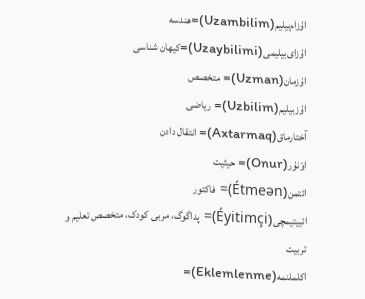اۇزام‌بیلیم(Uzambilim)=هندسه
اۇزای‌بیلیمی(Uzaybilimi)=کیهان شناسی
اۇزمان(Uzman)= متخصص
اۇزبیلیم(Uzbilim)= ریاضی
آختارماق(Axtarmaq)= انتقال دادن
اوْنۇر(Onur)= حیثیت
ائتمن(Étmeən)= فاکتور
ائییتیمچی(Éyitimçi)= پداگوگ، مربی كودک، متخصص تعليم و تربيت
اکلملنمه(Eklemlenme)=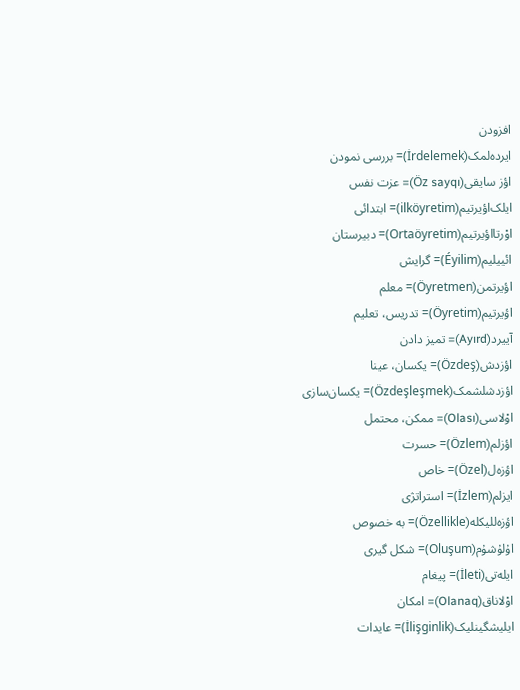افزودن
ایرده‌لمک(İrdelemek)= بررسی نمودن
اؤز سایقی(Öz sayqı)= عزت نفس
ایلک‌اؤیرتیم(ilköyretim)= ابتدائی
اوْرتا‌اؤیرتیم(Ortaöyretim)= دبیرستان
ائییلیم(Éyilim)= گرایش
اؤیرتمن(Öyretmen)= معلم
اؤیرتیم(Öyretim)= تدریس، تعلیم
آییرد(Ayırd)= تمیز دادن
اؤزدش(Özdeş)= یکسان، عینا
اؤزدشلشمک(Özdeşleşmek)= یکسان‌سازی
اوْلاسی(Olası)= ممکن، محتمل
اؤزلم(Özlem)= حسرت
اؤزه‌ل(Özel)= خاص
ایزلم(İzlem)= استراتژی
اؤزه‌للیکله(Özellikle)= به خصوص
اۇلۇشۇم(Oluşum)= شکل گیری
ایله‌تی(İleti)= پیغام
اوْلاناق(Olanaq)= امکان
ایلیشگینلیک(İlişginlik)= عایدات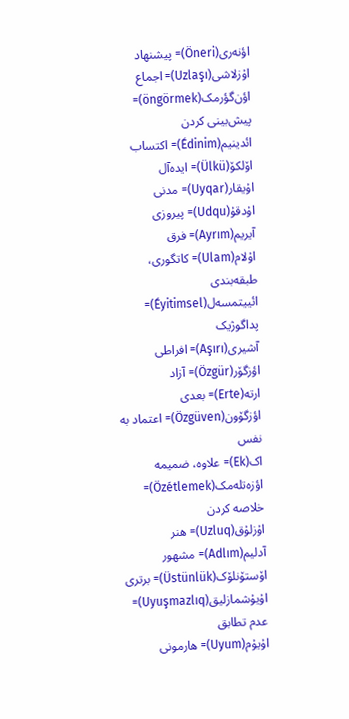اؤنه‌ری(Öneri)= پیشنهاد
اۇزلاشی(Uzlaşı)= اجماع
اؤن‌گؤرمک(öngörmek)= پیش‌بینی کردن
ائدینیم(Édinim)= اکتساب
اۆلکۆ(Ülkü)= ایده‌آل
اۇیقار(Uyqar)= مدنی
اۇدقۇ(Udqu)= پیروزی
آیریم(Ayrım)= فرق
اۇلام(Ulam)= کاتگوری، طبقه‌بندی
ائییتمسه‌ل(Éyitimsel)= پداگوژیک
آشیری(Aşırı)= افراطی
اؤزگۆر(Özgür)= آزاد
ارته(Erte)= بعدی
اؤزگۆون(Özgüven)= اعتماد به نفس
اک(Ek)= علاوه، ضمیمه
اؤزه‌تله‌مک(Özétlemek)= خلاصه کردن
اۇزلۇق(Uzluq)= هنر
آدلیم(Adlım)= مشهور
اۆستۆنلۆک(Üstünlük)= برتری
اۇیۇشمازلیق(Uyuşmazlıq)= عدم تطابق
اۇیۇم(Uyum)= هارمونی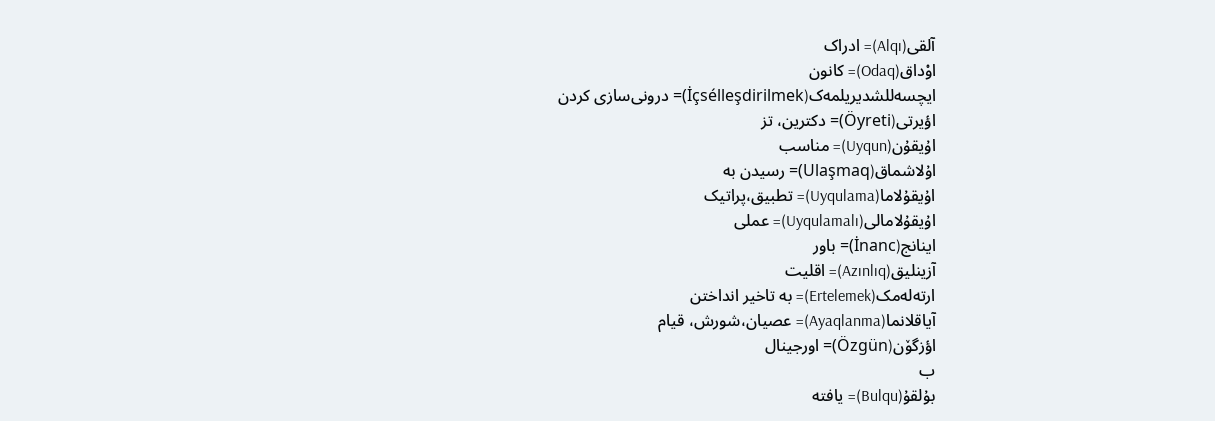آلقی(Alqı)= ادراک
اوْداق(Odaq)= کانون
ایچسه‌للشدیریلمه‌ک(İçsélleşdirilmek)= درونی‌سازی کردن
اؤیرتی(Öyreti)= دکترین، تز
اۇیقۇن(Uyqun)= مناسب
اۇلاشماق(Ulaşmaq)= رسیدن به
اۇیقۇلاما(Uyqulama)= تطبیق،پراتیک
اۇیقۇلامالی(Uyqulamalı)= عملی
اینانج(İnanc)= باور
آزینلیق(Azınlıq)= اقلیت
ارته‌له‌مک(Ertelemek)= به تاخیر انداختن
آیاقلانما(Ayaqlanma)= عصیان،شورش، قیام
اؤزگۆن(Özgün)= اورجینال
ب
بۇلقۇ(Bulqu)= یافته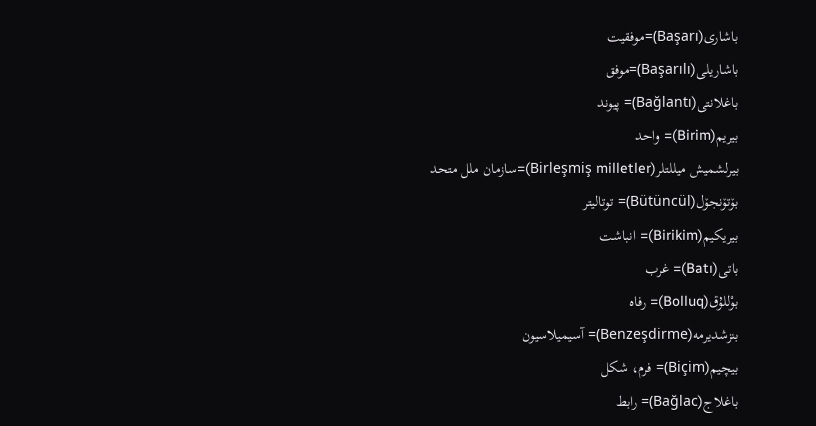باشاری(Başarı)=موفقیت
باشاریلی(Başarılı)=موفق
باغلانتی(Bağlantı)= پیوند
بیریم(Birim)= واحد
بیرلشمیش میللتلر(Birleşmiş milletler)=سازمان ملل متحد
بۆتۆنجۆل(Bütüncül)= توتالیتر
بیریکیم(Birikim)= انباشت
باتی(Batı)= غرب
بوْللۇق(Bolluq)= رفاه
بنزشدیرمه(Benzeşdirme)= آسیمیلاسیون
بیچیم(Biçim)= فرم، شکل
باغلاج(Bağlac)= رابط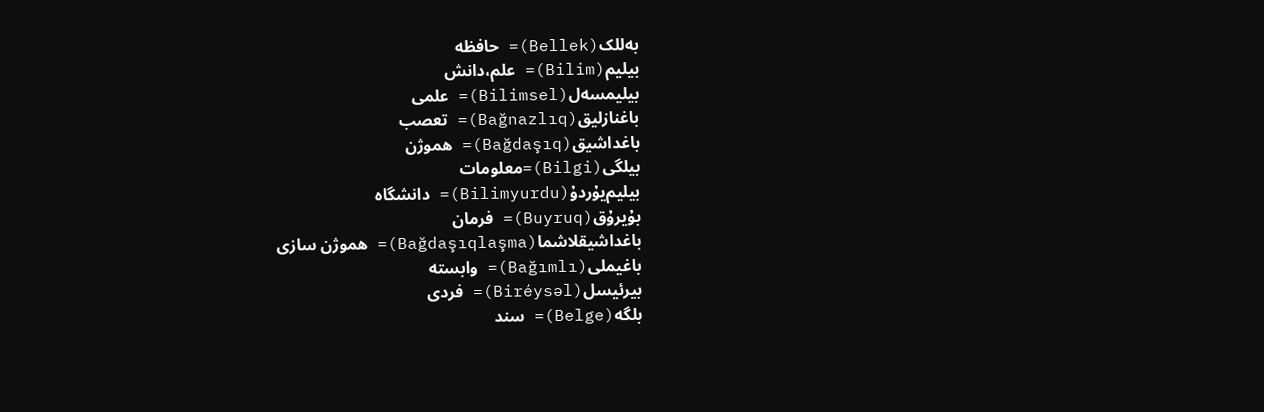به‌للک(Bellek)= حافظه
بیلیم(Bilim)= علم،دانش
بیلیمسه‌ل(Bilimsel)= علمی
باغنازلیق(Bağnazlıq)= تعصب
باغداشیق(Bağdaşıq)= هموژن
بیلگی(Bilgi)=معلومات
بیلیم‌یۇردۇ(Bilimyurdu)= دانشگاه
بۇیرۇق(Buyruq)= فرمان
باغداشیقلاشما(Bağdaşıqlaşma)= هموژن سازی
باغیملی(Bağımlı)= وابسته
بیرئیسل(Biréysəl)= فردی
بلگه(Belge)= سند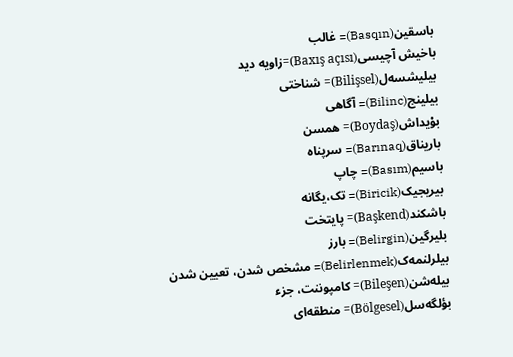باسقین(Basqın)= غالب
باخیش آچیسی(Baxış açısı)=زاویه دید
بیلیشسه‌ل(Bilişsel)= شناختی
بیلینج(Bilinc)= آگاهی
بوْیداش(Boydaş)= همسن
باریناق(Barınaq)= سرپناه
باسیم(Basım)= چاپ
بیریجیک(Biricik)= تک،یگانه
باشکند(Başkend)= پایتخت
بلیرگین(Belirgin)= بارز
بیلرلنمه‌ک(Belirlenmek)= مشخص شدن، تعیین شدن
بیله‌شن(Bileşen)= کامپوننت، جزء
بؤلگه‌سل(Bölgesel)= منطقه‌ای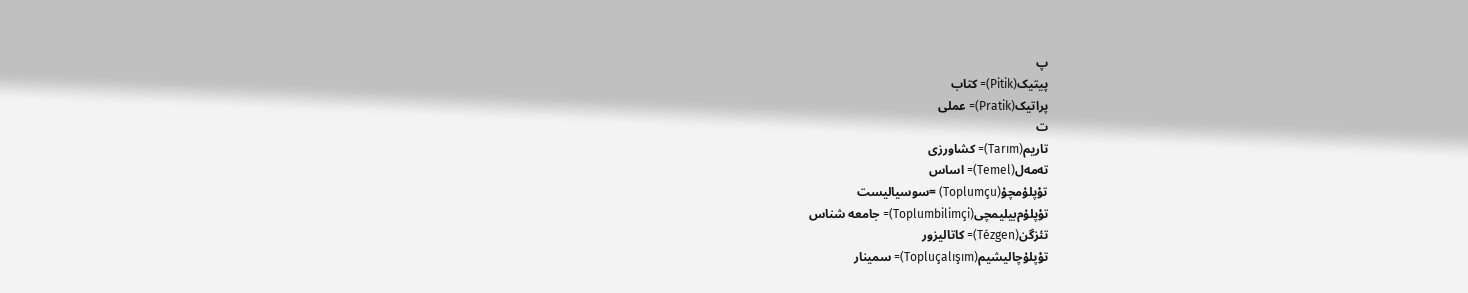پ
پیتیک(Pitik)= کتاب
پراتیک(Pratik)= عملی
ت
تاریم(Tarım)= کشاورزی
ته‌مه‌ل(Temel)= اساس
توْپلۇمچۇ(Toplumçu) =سوسیالیست
توْپلۇم‌بیلیمچی(Toplumbilimçi)= جامعه شناس
تئزگن(Tézgen)= کاتالیزور
توْپلۇچالیشیم(Topluçalışım)= سمینار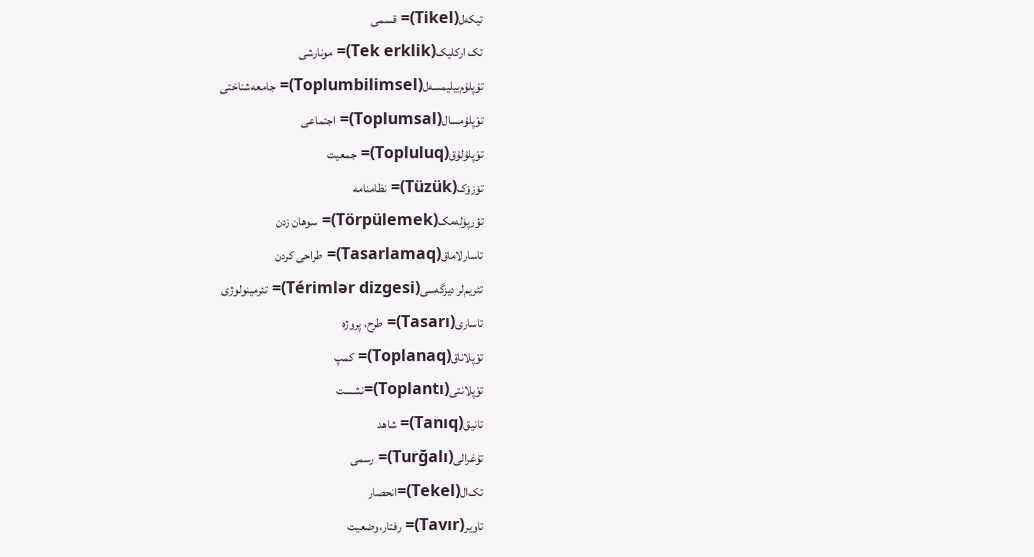تیکه‌ل(Tikel)= قسمی
تک ارکلیک(Tek erklik)= مونارشی
توْپلۇم‌بیلیمسه‌ل(Toplumbilimsel)= جامعه‌شناختی
توْپلۇمسال(Toplumsal)= اجتماعی
توْپلۇلۇق(Topluluq)= جمعیت
تۆزۆک(Tüzük)= نظامنامه
تؤرپۆله‌مک(Törpülemek)= سوهان زدن
تاسارلاماق(Tasarlamaq)= طراحی کردن
تئریم‌لر دیزگه‌سی(Térimlər dizgesi)= تئرمینولوژی
تاساری(Tasarı)= طرح، پروژه
توْپلاناق(Toplanaq)= کمپ
توْپلانتی(Toplantı)=نشست
تانیق(Tanıq)= شاهد
تۇغرالی(Turğalı)= رسمی
تک‌ال(Tekel)=انحصار
تاویر(Tavır)= رفتار،وضعیت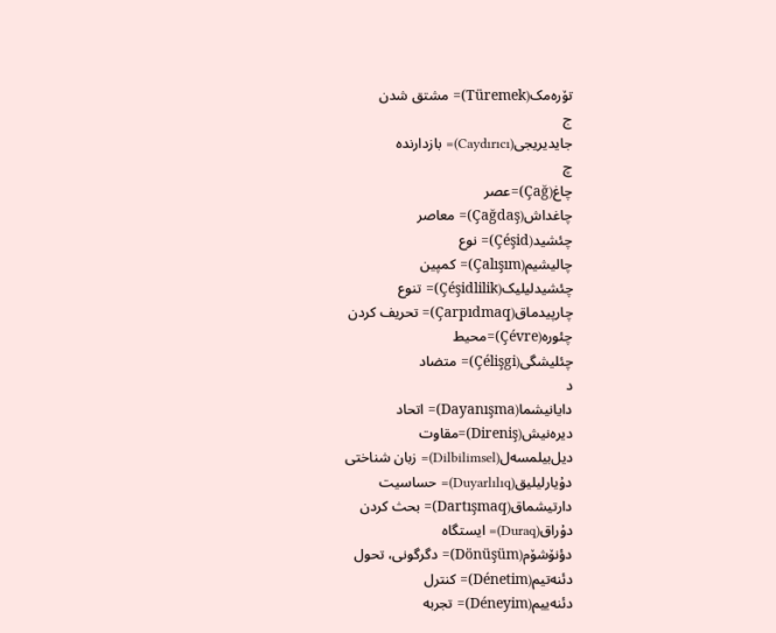تۆره‌مک(Türemek)= مشتق شدن
ج
جایدیریجی(Caydırıcı)= بازدارنده
چ
چاغ(Çağ)=عصر
چاغداش(Çağdaş)= معاصر
چئشید(Çéşid)= نوع
چالیشیم(Çalışım)= کمپین
چئشیدلیلیک(Çéşidlilik)= تنوع
چارپیدماق(Çarpıdmaq)= تحریف کردن
چئوره(Çévre)=محیط
چئلیشگی(Çélişgi)= متضاد
د
دایانیشما(Dayanışma)= اتحاد
دیره‌نیش(Direniş)=مقاوت
دیل‌بیلمسه‌ل(Dilbilimsel)= زبان شناختی
دۇیارلیلیق(Duyarlılıq)= حساسیت
دارتیشماق(Dartışmaq)= بحث کردن
دۇراق(Duraq)= ایستگاه
دؤنۆشۆم(Dönüşüm)= دگرگونی، تحول
دئنه‌تیم(Dénetim)= کنترل
دئنه‌ییم(Déneyim)= تجربه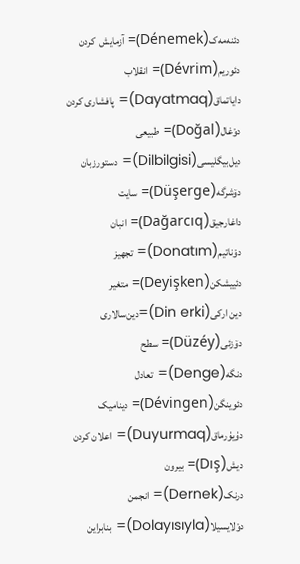دئنه‌مه‌ک(Dénemek)= آزمایش  کردن
دئوریم(Dévrim)= انقلاب
دایاتماق(Dayatmaq)= پافشاری کردن
دوْغال(Doğal)= طبیعی
دیل‌بیگلیسی(Dilbilgisi)= دستورزبان
دۆشرگه(Düşerge)= سایت
داغارجیق(Dağarcıq)= انبان
دوْناتیم(Donatım)= تجهیز
دئییشکن(Deyişken)= متغیر
دین ارکی(Din erki)=دین‌سالاری
دۆزئی(Düzéy)= سطح
دنگه(Denge)= تعادل
دئوینگن(Dévingen)= دینامیک
دۇیۇرماق(Duyurmaq)= اعلان کردن
دیش(Dış)= بیرون
درنک(Dernek)= انجمن
دوْلایسیلا(Dolayısıyla)= بنابراین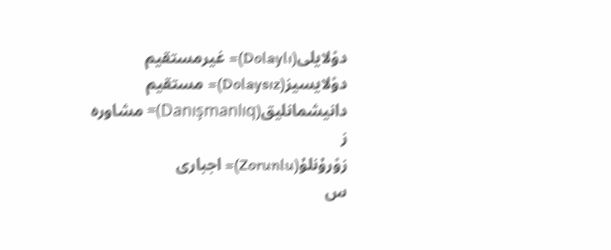دوْلایلی(Dolaylı)= غیرمستقیم
دوْلایسیز(Dolaysız)= مستقیم
دانیشمانلیق(Danışmanlıq)= مشاوره
ز
زوْرۇنلۇ(Zorunlu)= اجباری
س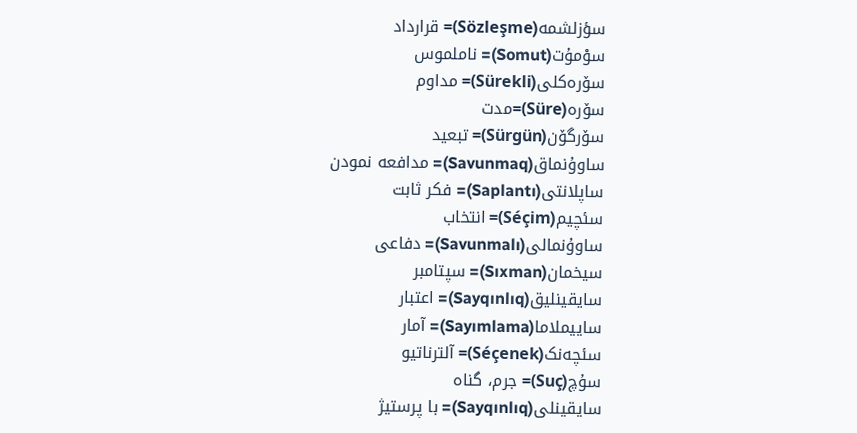سؤزلشمه(Sözleşme)= قرارداد
سوْمۇت(Somut)= ناملموس
سۆره‌کلی(Sürekli)= مداوم
سۆره(Süre)=مدت
سۆرگۆن(Sürgün)= تبعید
ساوۇنماق(Savunmaq)= مدافعه نمودن
ساپلانتی(Saplantı)= فکر ثابت
سئچیم(Séçim)= انتخاب
ساوۇنمالی(Savunmalı)= دفاعی
سیخمان(Sıxman)= سپتامبر
سایقینلیق(Sayqınlıq)= اعتبار
ساییملاما(Sayımlama)= آمار
سئچه‌نک(Séçenek)= آلترناتیو
سۇچ(Suç)= جرم، گناه
سایقینلی(Sayqınlıq)= با پرستیژ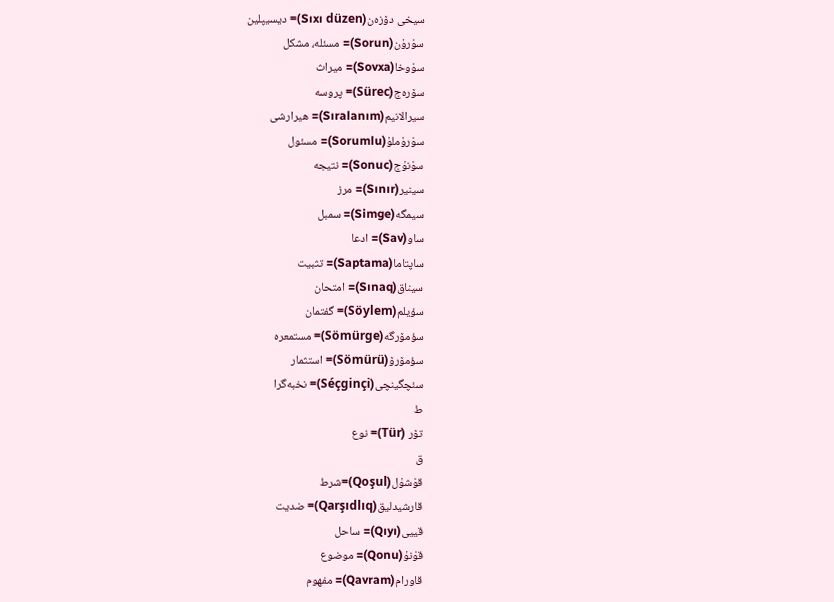سیخی دۆزه‌ن(Sıxı düzen)= دیسیپلین
سوْرۇن(Sorun)= مسئله، مشکل
سوْوخا(Sovxa)= میراث
سۆره‌ج(Sürec)= پروسه
سیرالانیم(Sıralanım)= هیرارشی
سوْرۇملۇ(Sorumlu)= مسئول
سوْنۇج(Sonuc)= نتیجه
سینیر(Sınır)= مرز
سیمگه(Simge)= سمبل
ساو(Sav)= ادعا
ساپتاما(Saptama)= تثبیت
سیناق(Sınaq)= امتحان
سؤیلم(Söylem)= گفتمان
سؤمۆرگه(Sömürge)= مستمعره
سؤمۆرۆ(Sömürü)= استثمار
سئچگینچی(Séçginçi)= نخبه‌گرا
ط
تۆر (Tür)= نوع
ق
قوْشۇل(Qoşul)=شرط
قارشیدلیق(Qarşıdlıq)= ضدیت
قییی(Qıyı)= ساحل
قوْنۇ(Qonu)= موضوع
قاورام(Qavram)= مفهوم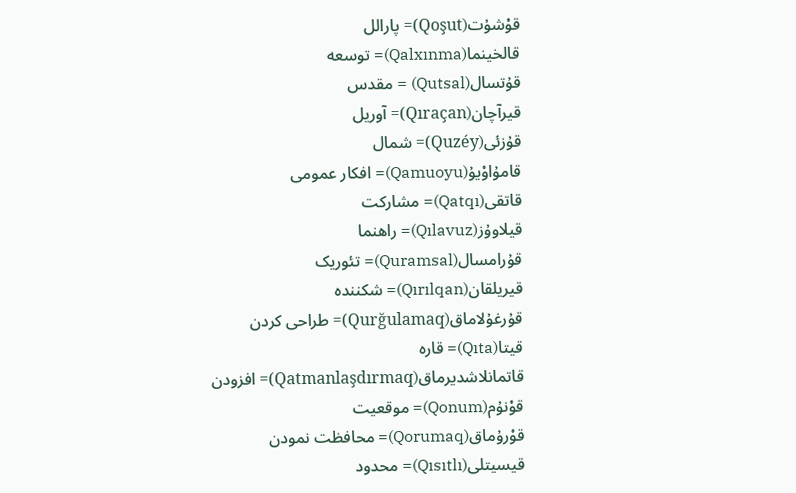قوْشۇت(Qoşut)= پارالل
قالخینما(Qalxınma)= توسعه
قۇتسال(Qutsal) = مقدس
قیرآچان(Qıraçan)= آوریل
قۇزئی(Quzéy)= شمال
قامۇاوْیۇ(Qamuoyu)= افکار عمومی
قاتقی(Qatqı)= مشارکت
قیلاوۇز(Qılavuz)= راهنما
قۇرامسال(Quramsal)= تئوریک
قیریلقان(Qırılqan)= شکننده
قۇرغۇلاماق(Qurğulamaq)= طراحی کردن
قیتا(Qıta)= قاره
قاتمانلاشدیرماق(Qatmanlaşdırmaq)= افزودن
قوْنۇم(Qonum)= موقعیت
قوْرۇماق(Qorumaq)= محافظت نمودن
قیسیتلی(Qısıtlı)= محدود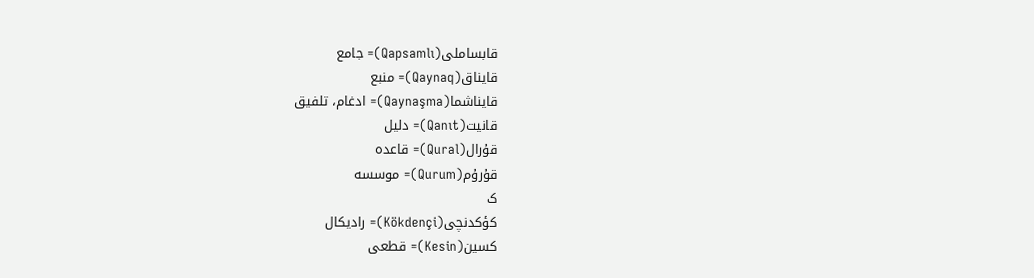قابساملی(Qapsamlı)= جامع
قایناق(Qaynaq)= منبع
قایناشما(Qaynaşma)= ادغام، تلفیق
قانیت(Qanıt)= دلیل
قۇرال(Qural)= قاعده
قۇرۇم(Qurum)= موسسه
ک
کؤکدنچی(Kökdençi)= رادیکال
کسین(Kesin)= قطعی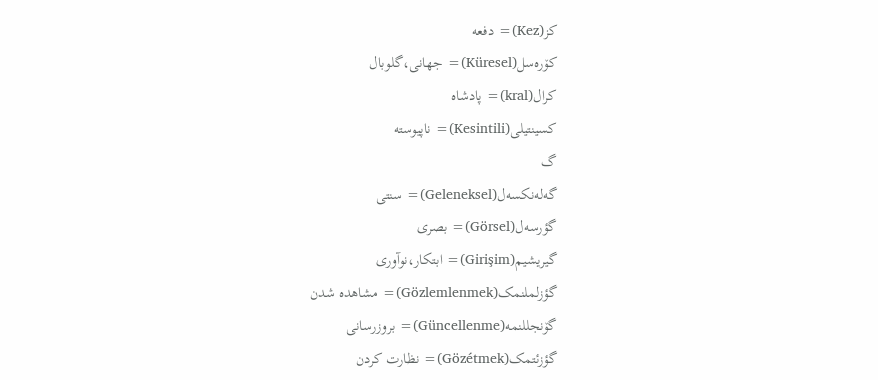کز(Kez)= دفعه
کۆره‌سل(Küresel)= جهانی،گلوبال
کرال(kral)= پادشاه
کسینتیلی(Kesintili)= ناپیوسته
گ
گه‌له‌نکسه‌ل(Geleneksel)= سنتی‌
گؤرسه‌ل(Görsel)= بصری
گیریشیم(Girişim)= ابتکار،نوآوری
گؤزلملنمک(Gözlemlenmek)= مشاهده شدن
گۆنجللنمه(Güncellenme)= بروزرسانی
گؤزئتمک(Gözétmek)= نظارت کردن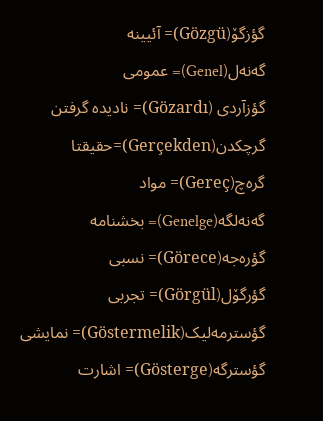گؤزگۆ(Gözgü)= آئیینه
گه‌نه‌ل(Genel)= عمومی
گؤزآردی‌ (Gözardı)= نادیده گرفتن
گرچکدن(Gerçekden)=حقیقتا
گره‌چ(Gereç)= مواد
گه‌نه‌لگه‌(Genelge)= بخشنامه
گؤره‌جه(Görece)= نسبی
گؤرگۆل(Görgül)= تجربی
گؤسترمه‌لیک(Göstermelik)= نمایشی
گؤسترگه(Gösterge)= اشارت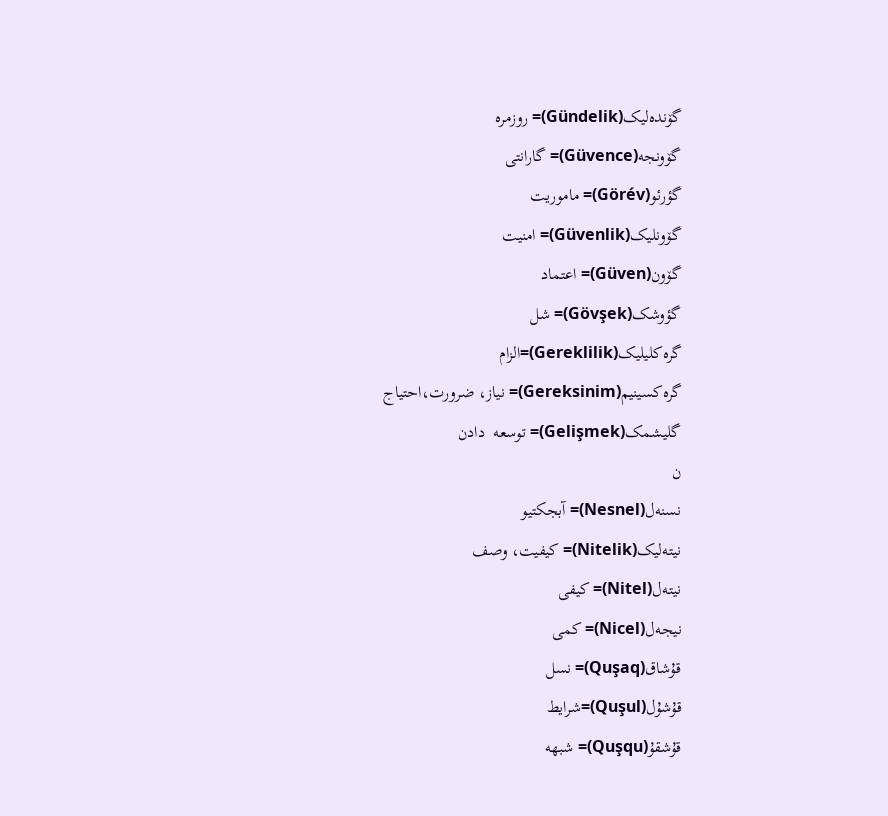گۆنده‌لیک(Gündelik)= روزمره
گۆونجه(Güvence)= گارانتی
گؤرئو(Görév)= ماموریت
گۆونلیک(Güvenlik)= امنیت
گۆون(Güven)= اعتماد
گؤوشک(Gövşek)= شل
گره‌کلیلیک(Gereklilik)=الزام
گره‌کسینیم(Gereksinim)= نیاز، ضرورت،احتیاج
گلیشمک(Gelişmek)= توسعه  دادن
ن
نسنه‌ل(Nesnel)= آبجکتیو
نیته‌لیک(Nitelik)= کیفیت، وصف
نیته‌ل(Nitel)= کیفی
نیجه‌ل(Nicel)= کمی
قۇشاق(Quşaq)= نسل
قۇشۇل(Quşul)=شرایط
قۇشقۇ(Quşqu)= شبهه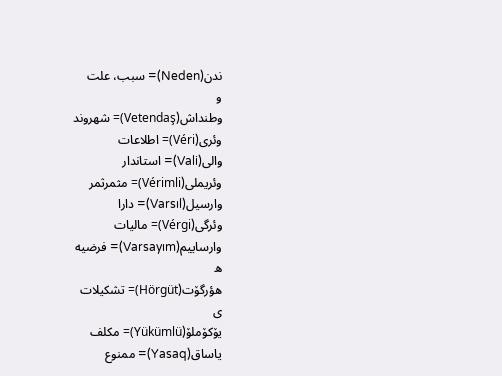ندن(Neden)= سبب، علت
و
وطنداش(Vetendaş)= شهروند
وئری(Véri)= اطلاعات
والی(Vali)= استاندار
وئریملی(Vérimli)= مثمرثمر
وارسیل(Varsıl)= دارا
وئرگی(Vérgi)= مالیات
وارساییم(Varsayım)= فرضیه
ه
هؤرگۆت(Hörgüt)= تشکیلات
ی
یۆکۆملۆ(Yükümlü)= مکلف
یاساق(Yasaq)= ممنوع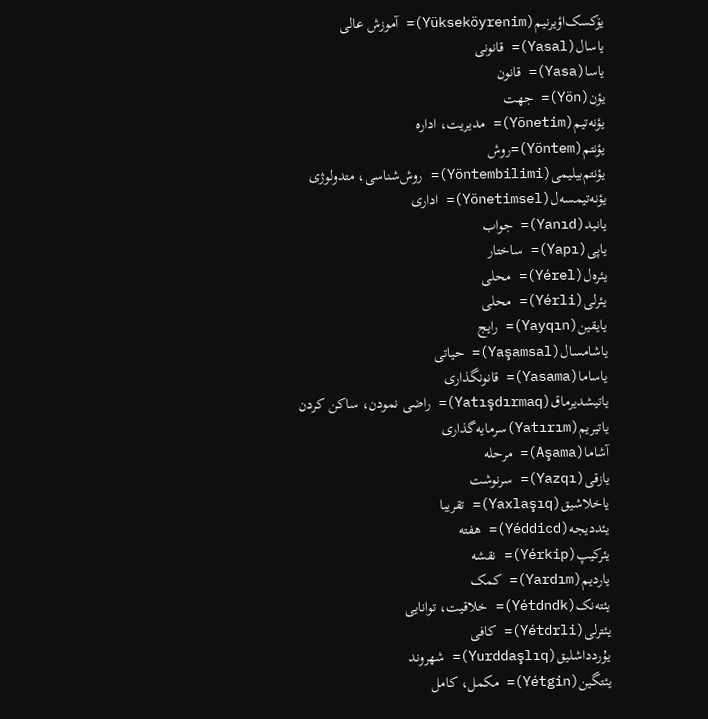یۆکسک‌اؤیرنیم(Yükseköyrenim)= آموزش عالی
یاسال(Yasal)= قانونی
یاسا(Yasa)= قانون
یؤن(Yön)= جهت
یؤنه‌تیم(Yönetim)= مدیریت، اداره
یؤنتم(Yöntem)=روش
یؤنتم‌بیلیمی(Yöntembilimi)= روش‌شناسی، متدولوژی
یؤنه‌تیمسه‌ل(Yönetimsel)= اداری
یانید(Yanıd)= جواب
یاپی(Yapı)= ساختار
یئره‌ل(Yérel)= محلی
یئرلی(Yérli)= محلی
یایقین(Yayqın)= رایج
یاشامسال(Yaşamsal)= حیاتی
یاساما(Yasama)= قانونگذاری
یاتیشدیرماق(Yatışdırmaq)= راضی نمودن، ساکن کردن
یاتیریم(Yatırım)سرمایه‌گذاری
آشاما(Aşama)= مرحله
یازقی(Yazqı)= سرنوشت
یاخلاشیق(Yaxlaşıq)= تقریبا
یئددیجه(Yéddicd)= هفته
یئرکیپ(Yérkip)= نقشه
یاردیم(Yardım)= کمک
یئته‌نک(Yétdndk)= خلاقیت، توانایی
یئترلی(Yétdrli)= کافی
یۇردداشلیق(Yurddaşlıq)= شهروند
یئتگین(Yétgin)= مکمل، کامل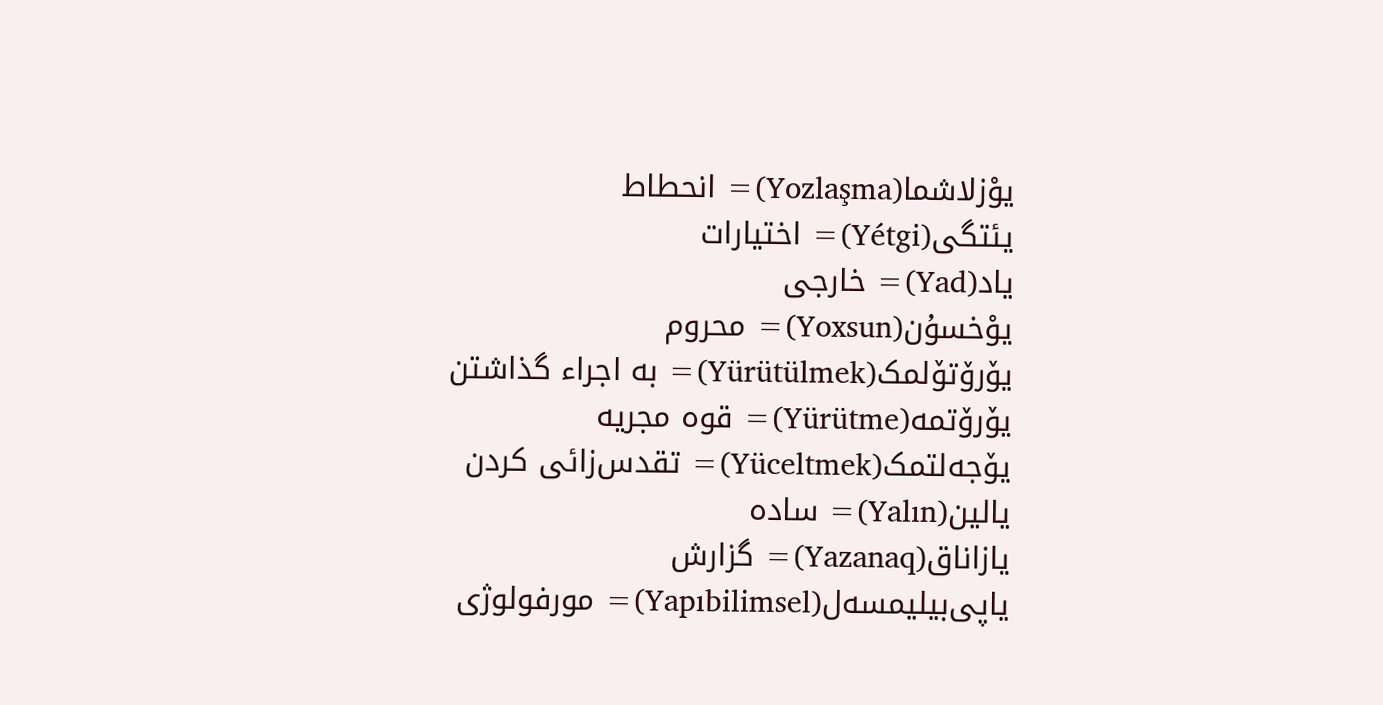یوْزلاشما(Yozlaşma)= انحطاط
یئتگی(Yétgi)= اختیارات
یاد(Yad)= خارجی
یوْخسۇن(Yoxsun)= محروم
یۆرۆتۆلمک(Yürütülmek)= به اجراء گذاشتن
یۆرۆتمه(Yürütme)= قوه مجریه
یۆجه‌لتمک(Yüceltmek)= تقدس‌زائی کردن
یالین(Yalın)= ساده
یازاناق(Yazanaq)= گزارش
یاپی‌بیلیمسه‌ل(Yapıbilimsel)= مورفولوژی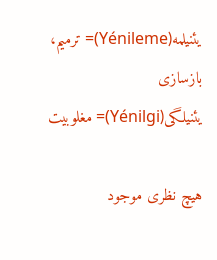یئنیلمه(Yénileme)= ترمیم، بازسازی
یئنیلگی(Yénilgi)= مغلوبیت

هیچ نظری موجود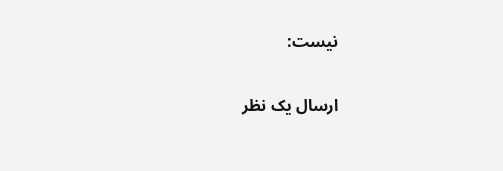نیست:

ارسال یک نظر